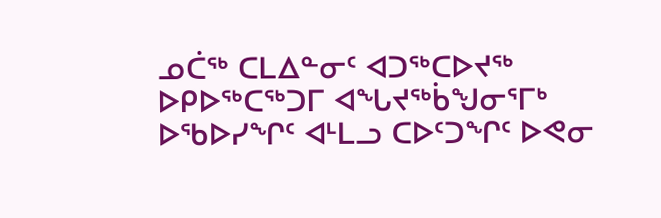ᓄᑖᖅ ᑕᒪᐃᓐᓂᑦ ᐊᑐᖅᑕᐅᔪᖅ ᐅᑭᐅᖅᑕᖅᑐᒥ ᐊᖓᔪᖅᑳᖑᓂᕐᒥᒃ
ᐅᖃᐅᓯᖏᑦ ᐊᒻᒪᓗ ᑕᐅᑦᑐᖏᑦ ᐅᕙᓂ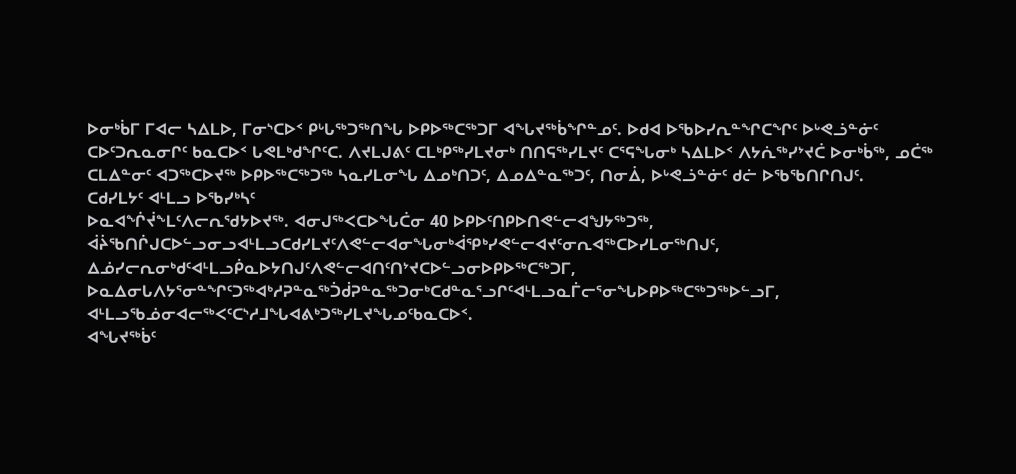ᐅᓂᒃᑳᒥ ᒥᐊᓕ ᓴᐃᒪᐅ, ᒥᓂᔅᑕᐅᑉ ᑭᒡᒐᖅᑐᖅᑎᖓ ᐅᑭᐅᖅᑕᖅᑐᒥ ᐊᖓᔪᖅᑳᖏᓐᓄᑦ. ᐅᑯᐊ ᐅᖃᐅᓯᕆᓐᖏᑕᖏᑦ ᐅᒡᕙᓘᓐᓃᑦ ᑕᐅᑦᑐᕆᓇᓂᒋᑦ ᑲᓇᑕᐅᑉ ᒐᕙᒪᒃᑯᖏᑦᑕ. ᐱᔪᒪᒍᕕᑦ ᑕᒪᒃᑭᖅᓯᒪᔪᓂᒃ ᑎᑎᕋᖅᓯᒪᔪᑦ ᑕᕐᕋᖓᓂᒃ ᓴᐃᒪᐅᑉ ᐱᔭᕇᖅᓯᔾᔪᑖ ᐅᓂᒃᑳᖅ, ᓄᑖᖅ ᑕᒪᐃᓐᓂᑦ ᐊᑐᖅᑕᐅᔪᖅ ᐅᑭᐅᖅᑕᖅᑐᖅ ᓴᓇᓯᒪᓂᖓ ᐃᓄᒃᑎᑐᑦ, ᐃᓄᐃᓐᓇᖅᑐᑦ, ᑎᓂᐄ, ᐅᒡᕙᓘᓐᓃᑦ ᑯᓖ ᐅᖃᖃᑎᒋᑎᒍᑦ.
ᑕᑯᓯᒪᔭᑦ ᐊᒻᒪᓗ ᐅᖃᓯᒃᓴᑦ
ᐅᓇᐊᖐᔫᖕᒪᑦᐱᓕᕆᖁᔭᐅᔪᖅ. ᐊᓂᒍᖅᐸᑕᐅᖓᑖᓂ 40 ᐅᑭᐅᑦᑎᑭᐅᑎᕙᓪᓕᐊᖑᔭᖅᑐᖅ, ᐋᔩᖃᑎᒌᒍᑕᐅᓪᓗᓂᓗᐊᒻᒪᓗᑕᑯᓯᒪᔪᑦᐱᕙᓪᓕᐊᓂᖓᓂᒃᐋᕿᒃᓯᕙᓪᓕᐊᔪᑦᓂᕆᐊᖅᑕᐅᓯᒪᓂᖅᑎᒍᑦ, ᐃᓅᓯᓕᕆᓂᒃᑯᑦᐊᒻᒪᓗᑮᓇᐅᔭᑎᒍᑦᐱᕙᓪᓕᐊᑎᑦᑎᔾᔪᑕᐅᓪᓗᓂᐅᑭᐅᖅᑕᖅᑐᒥ, ᐅᓇᐃᓂᒐᐱᔭᕐᓂᓐᖏᑦᑐᖅᐊᒃᓱᕈᓐᓇᖅᑑᑰᕈᓐᓇᖅᑐᓂᒃᑕᑯᓐᓇᕐᓗᒋᑦᐊᒻᒪᓗᓇᒦᓕᕐᓂᖓᐅᑭᐅᖅᑕᖅᑐᖅᐅᓪᓗᒥ, ᐊᒻᒪᓗᖃᓅᓂᐊᓕᖅᐸᑦᑕᔅᓱᒧᖓᐊᕕᒃᑐᖅᓯᒪᔪᖓᓄᑦᑲᓇᑕᐅᑉ.
ᐊᖓᔪᖅᑳᑦ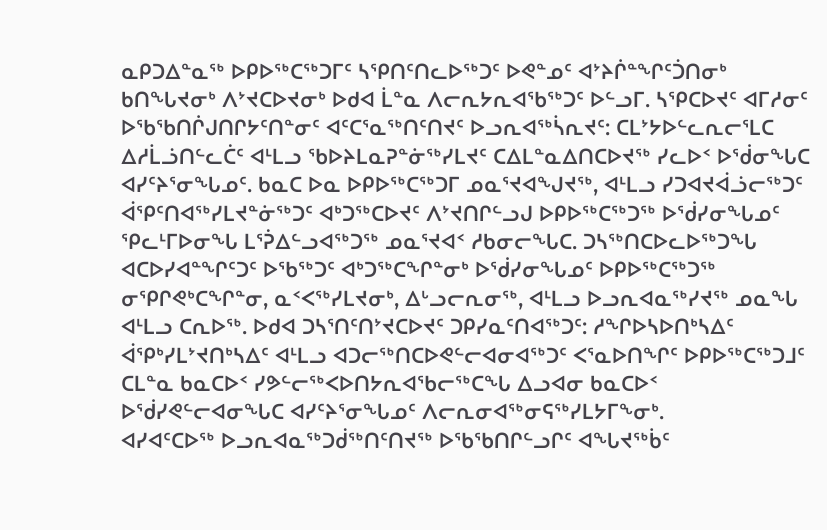ᓇᑭᑐᐃᓐᓇᖅ ᐅᑭᐅᖅᑕᖅᑐᒥᑦ ᓴᕿᑎᑦᑎᓚᐅᖅᑐᑦ ᐅᕙᓐᓄᑦ ᐊᔾᔨᒌᓐᖏᑦᑑᑎᓂᒃ ᑲᑎᖓᔪᓂᒃ ᐱᔾᔪᑕᐅᔪᓂᒃ ᐅᑯᐊ ᒫᓐᓇ ᐱᓕᕆᔭᕆᐊᖃᖅᑐᑦ ᐅᓪᓗᒥ. ᓴᕿᑕᐅᔪᑦ ᐊᒥᓱᓂᑦ ᐅᖃᖃᑎᒌᒍᑎᒋᔭᑦᑎᓐᓂᑦ ᐊᑦᑕᕐᓇᖅᑎᑦᑎᔪᑦ ᐅᓗᕆᐊᖅᓵᕆᔪᑦ: ᑕᒪᔾᔭᐅᓪᓚᕆᓕᕐᒪᑕ ᐃᓱᒫᓘᑎᓪᓚᑖᑦ ᐊᒻᒪᓗ ᖃᐅᔨᒪᓇᕈᓐᓃᖅᓯᒪᔪᑦ ᑕᐃᒪᓐᓇᐃᑎᑕᐅᔪᖅ ᓯᓚᐅᑉ ᐅᖂᓂᖓᑕ ᐊᓯᑦᔨᕐᓂᖓᓄᑦ. ᑲᓇᑕ ᐅᓇ ᐅᑭᐅᖅᑕᖅᑐᒥ ᓄᓇᕐᔪᐊᖑᔪᖅ, ᐊᒻᒪᓗ ᓯᑐᐊᔪᐋᓘᓕᖅᑐᑦ ᐋᕿᑦᑎᐊᖅᓯᒪᔪᓐᓃᖅᑐᑦ ᐊᒃᑐᖅᑕᐅᔪᑦ ᐱᔾᔪᑎᒋᓪᓗᒍ ᐅᑭᐅᖅᑕᖅᑐᖅ ᐅᖂᓯᓂᖓᓄᑦ ᕿᓚᒻᒥᐅᓂᖓ ᒪᕐᕉᐃᓪᓗᐊᖅᑐᖅ ᓄᓇᕐᔪᐊᑉ ᓱᑲᓂᓕᖓᑕ. ᑐᓴᖅᑎᑕᐅᓚᐅᖅᑐᖓ ᐊᑕᐅᓯᐊᓐᖏᑦᑐᑦ ᐅᖃᖅᑐᑦ ᐊᒃᑐᖅᑕᖏᓐᓂᒃ ᐅᖂᓯᓂᖓᓄᑦ ᐅᑭᐅᖅᑕᖅᑐᖅ ᓂᕿᒋᕙᒃᑕᖏᓐᓂ, ᓇᑉᐸᖅᓯᒪᔪᓂᒃ, ᐃᒡᓗᓕᕆᓂᖅ, ᐊᒻᒪᓗ ᐅᓗᕆᐊᓇᖅᓯᔪᖅ ᓄᓇᖓ ᐊᒻᒪᓗ ᑕᕆᐅᖅ. ᐅᑯᐊ ᑐᓴᕐᑎᑦᑎᔾᔪᑕᐅᔪᑦ ᑐᑭᓯᓇᑦᑎᐊᖅᑐᑦ: ᓱᖏᐅᓴᐅᑎᒃᓴᐃᑦ ᐋᕿᒃᓯᒪᔾᔪᑎᒃᓴᐃᑦ ᐊᒻᒪᓗ ᐊᑐᓕᖅᑎᑕᐅᕙᓪᓕᐊᓂᐊᖅᑐᑦ ᐸᕐᓇᐅᑎᖏᑦ ᐅᑭᐅᖅᑕᖅᑐᒧᑦ ᑕᒪᓐᓇ ᑲᓇᑕᐅᑉ ᓯᕗᓪᓕᖅᐸᐅᑎᔭᕆᐊᖃᓕᖅᑕᖓ ᐃᓗᐊᓂ ᑲᓇᑕᐅᑉ ᐅᖂᓯᕙᓪᓕᐊᓂᖓᑕ ᐊᓯᑦᔨᕐᓂᖓᓄᑦ ᐱᓕᕆᓂᐊᖅᓂᕋᖅᓯᒪᔭᒥᖕᓂᒃ.
ᐊᓯᐊᑦᑕᐅᖅ ᐅᓗᕆᐊᓇᖅᑐᑰᖅᑎᑦᑎᔪᖅ ᐅᖃᖃᑎᒋᓪᓗᒋᑦ ᐊᖓᔪᖅᑳᑦ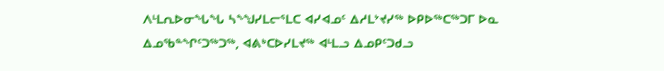ᐱᒻᒪᕆᐅᓂᖓᖓ ᓴᖕᖑᓯᒪᓕᕐᒪᑕ ᐊᓯᐊᓄᑦ ᐃᓱᒪᔾᔪᓯᖅ ᐅᑭᐅᖅᑕᖅᑐᒥ ᐅᓇ ᐃᓄᖃᓐᖏᑦᑐᖅᑐᖅ, ᐊᕕᒃᑕᐅᓯᒪᔪᖅ ᐊᒻᒪᓗ ᐃᓄᑭᑦᑐᑯᓗ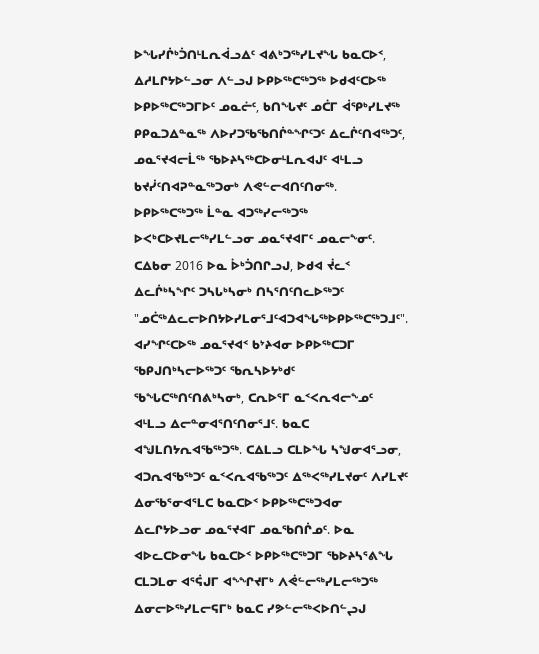ᐅᖓᓯᒌᒃᑑᑎᒻᒪᕆᐋᓗᐃᑦ ᐊᕕᒃᑐᖅᓯᒪᔪᖓ ᑲᓇᑕᐅᑉ, ᐃᓱᒪᒋᔭᐅᓪᓗᓂ ᐱᓪᓗᒍ ᐅᑭᐅᖅᑕᖅᑐᖅ ᐅᑯᐊᑦᑕᐅᖅ ᐅᑭᐅᖅᑕᖅᑐᒥᐅᑦ ᓄᓇᓖᑦ, ᑲᑎᖓᔪᑦ ᓄᑖᒥ ᐋᕿᒃᓯᒪᔪᖅ ᑭᑭᓇᑐᐃᓐᓇᖅ ᐱᐅᓯᑐᖃᖃᑎᒌᓐᖏᑦᑐᑦ ᐃᓚᒌᑦᑎᐊᖅᑐᑦ, ᓄᓇᕐᔪᐊᓕᒫᖅ ᖃᐅᔨᓴᖅᑕᐅᓂᒻᒪᕆᐊᒍᑦ ᐊᒻᒪᓗ ᑲᔪᓰᑦᑎᐊᕈᓐᓇᖅᑐᓂᒃ ᐱᕙᓪᓕᐊᑎᑦᑎᓂᖅ. ᐅᑭᐅᖅᑕᖅᑐᖅ ᒫᓐᓇ ᐊᑐᖅᓯᓕᖅᑐᖅ ᐅᐸᒃᑕᐅᔪᒪᓕᖅᓯᒪᓪᓗᓂ ᓄᓇᕐᔪᐊᒥᑦ ᓄᓇᓕᖕᓂᑦ. ᑕᐃᑲᓂ 2016 ᐅᓇ ᐆᒃᑑᑎᒋᓗᒍ, ᐅᑯᐊ ᔫᓚᑉ ᐃᓚᒌᒃᓴᖏᑦ ᑐᓴᒐᒃᓴᓂᒃ ᑎᓴᕐᑎᑦᑎᓚᐅᖅᑐᑦ "ᓄᑖᖅᐃᓚᓕᐅᑎᔭᐅᓯᒪᓂᕐᒧᑦᐊᑐᐊᖓᖅᐅᑭᐅᖅᑕᖅᑐᒧᑦ".  ᐊᓯᖏᑦᑕᐅᖅ ᓄᓇᕐᔪᐊᑉ ᑲᔾᔨᐊᓂ ᐅᑭᐅᖅᑕᑐᒥ ᖃᑭᒍᑎᒃᓴᓕᐅᖅᑐᑦ ᖃᕆᓴᐅᔭᒃᑯᑦ ᖃᖓᑕᖅᑎᑦᑎᕕᒃᓴᓂᒃ, ᑕᕆᐅᕐᒥ ᓇᑉᐸᕆᐊᓕᖕᓄᑦ ᐊᒻᒪᓗ ᐃᓕᓐᓂᐊᕐᑎᑦᑎᓂᕐᒧᑦ. ᑲᓇᑕ ᐊᖑᒪᑎᔭᕆᐊᖃᖅᑐᖅ. ᑕᐃᒪᓗ ᑕᒪᐅᖓ ᓴᖑᓂᐊᕐᓗᓂ, ᐊᑐᕆᐊᖃᖅᑐᑦ ᓇᑉᐸᕆᐊᖃᖅᑐᑦ ᐃᖅᐸᖅᓯᒪᔪᓂᑦ ᐱᓯᒪᔪᑦ ᐃᓂᖃᕐᓂᐊᕐᒪᑕ ᑲᓇᑕᐅᑉ ᐅᑭᐅᖅᑕᖅᑐᐊᓂ ᐃᓚᒋᔭᐅᓗᓂ ᓄᓇᕐᔪᐊᒥ ᓄᓇᖃᑎᒌᓄᑦ. ᐅᓇ ᐊᐅᓚᑕᐅᓂᖓ ᑲᓇᑕᐅᑉ ᐅᑭᐅᖅᑕᖅᑐᒥ ᖃᐅᔨᓴᕐᕕᖓ ᑕᒪᑐᒪᓂ ᐊᕐᕌᒍᒥ ᐊᖕᖏᔪᒥᒃ ᐱᕚᓪᓕᖅᓯᒪᓕᖅᑐᖅ ᐃᓂᓕᐅᖅᓯᒪᓕᕋᒥᒃ ᑲᓇᑕ ᓯᕗᓪᓕᖅᐸᐅᑎᓪᖢᒍ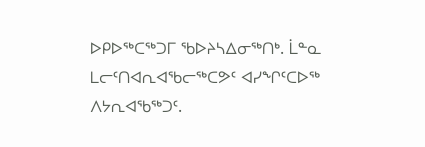ᐅᑭᐅᖅᑕᖅᑐᒥ ᖃᐅᔨᓴᐃᓂᖅᑎᒃ. ᒫᓐᓇ ᒪᓕᑦᑎᐊᕆᐊᖃᓕᖅᑕᕗᑦ ᐊᓯᖏᑦᑕᐅᖅ ᐱᔭᕆᐊᖃᖅᑐᑦ.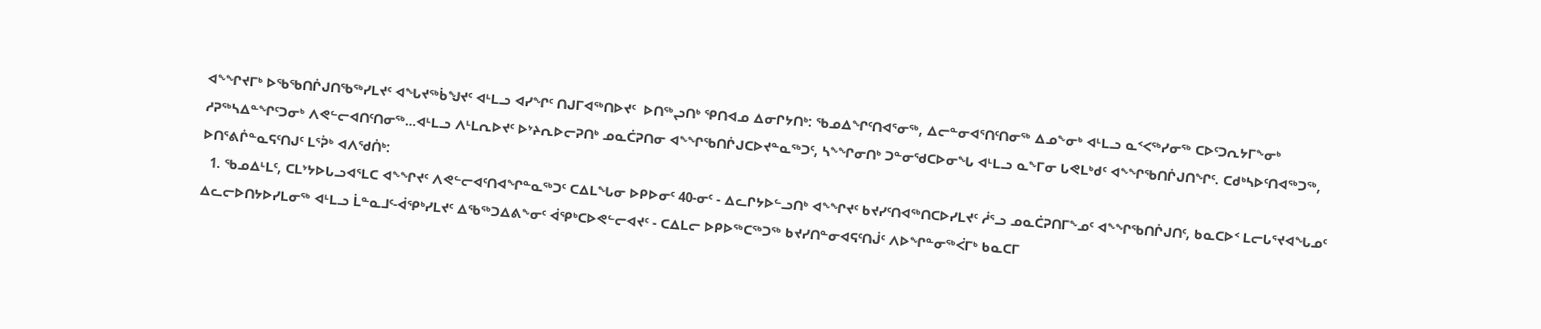ᐊᖕᖏᔪᒥᒃ ᐅᖃᖃᑎᒌᒍᑎᖃᖅᓯᒪᔪᑦ ᐊᖓᔪᖅᑳᖑᔪᑦ ᐊᒻᒪᓗ ᐊᓯᖏᑦ ᑎᒍᒥᐊᖅᑎᐅᔪᑦ  ᐅᑎᖅᖢᑎᒃ ᕿᑎᐊᓄ ᐃᓂᒋᔭᑎᒃ: ᖃᓄᐃᖏᑦᑎᐊᕐᓂᖅ, ᐃᓕᓐᓂᐊᕐᑎᑦᑎᓂᖅ ᐃᓄᖕᓂᒃ ᐊᒻᒪᓗ ᓇᑉᐸᖅᓯᓂᖅ ᑕᐅᑦᑐᕆᔭᒥᖕᓂᒃ ᓱᕈᖅᓴᐃᓐᖏᑦᑐᓂᒃ ᐱᕙᓪᓕᐊᑎᑦᑎᓂᖅ…ᐊᒻᒪᓗ ᐱᒻᒪᕆᐅᔪᑦ ᐅᔾᔨᕆᐅᓕᕈᑎᒃ ᓄᓇᑖᕈᑎᓂ ᐊᖕᖏᖃᑎᒌᒍᑕᐅᔪᓐᓇᖅᑐᑦ, ᓴᖕᖏᓂᑎᒃ ᑐᓐᓂᖁᑕᐅᓂᖓ ᐊᒻᒪᓗ ᓇᖕᒥᓂ ᒐᕙᒪᒃᑯᑦ ᐊᖕᖏᖃᑎᒌᒍᑎᖏᑦ. ᑕᑯᒃᓴᐅᑦᑎᐊᖅᑐᖅ, ᐅᑎᕐᕕᒌᓐᓇᕋᑦᑎᒍᑦ ᒪᕐᕉᒃ ᐊᐱᖁᑏᒃ:
  1. ᖃᓄᐃᒻᒪᑦ, ᑕᒪᔾᔭᐅᒐᓗᐊᕐᒪᑕ ᐊᖕᖏᔪᑦ ᐱᕙᓪᓕᐊᑦᑎᐊᖏᓐᓇᖅᑐᑦ ᑕᐃᒪᖓᓂ ᐅᑭᐅᓂᑦ 40-ᓂᑦ - ᐃᓚᒋᔭᐅᓪᓗᑎᒃ ᐊᖕᖏᔪᑦ ᑲᔪᓯᑦᑎᐊᖅᑎᑕᐅᓯᒪᔪᑦ ᓲᕐᓗ ᓄᓇᑖᕈᑎᒥᖕᓄᑦ ᐊᖕᖏᖃᑎᒌᒍᑎᑦ, ᑲᓇᑕᐅᑉ ᒪᓕᒐᕐᔪᐊᖓᓄᑦ ᐃᓚᓕᐅᑎᔭᐅᓯᒪᓂᖅ ᐊᒻᒪᓗ ᒫᓐᓇᒧᑦ-ᐋᕿᒃᓯᒪᔪᑦ ᐃᖃᖅᑐᐃᕕᖕᓂᑦ ᐋᕿᒃᑕᐅᕙᓪᓕᐊᔪᑦ - ᑕᐃᒪᓕ ᐅᑭᐅᖅᑕᖅᑐᖅ ᑲᔪᓯᑎᓐᓂᐊᕋᑦᑎᒎᑦ ᐱᐅᖏᓐᓂᖅᐹᒥᒃ ᑲᓇᑕᒥ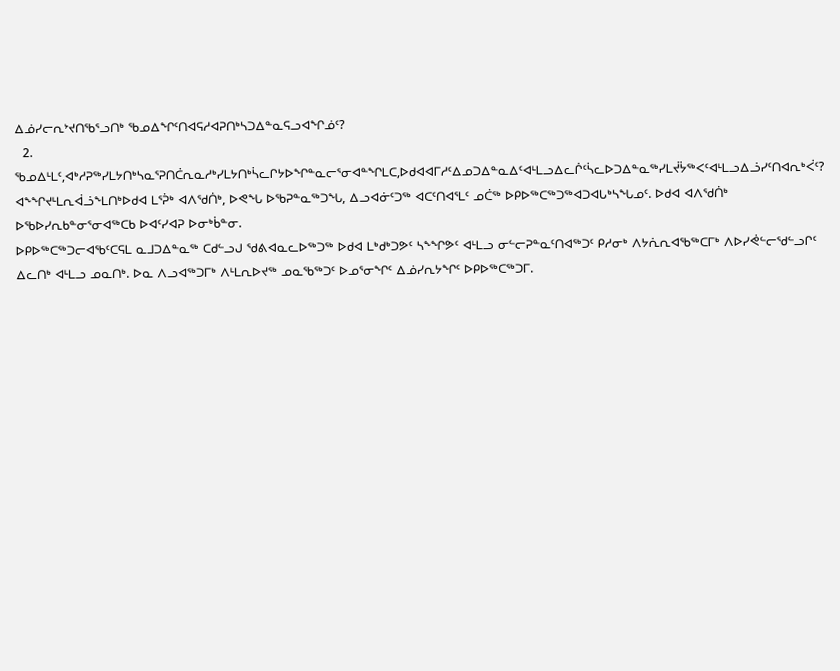ᐃᓅᓯᓕᕆᔾᔪᑎᖃᕐᓗᑎᒃ ᖃᓄᐃᖏᑦᑎᐊᕋᓱᐊᕈᑎᒃᓴᑐᐃᓐᓇᕋᓗᐊᖏᓅᑦ?
  2. ᖃᓄᐃᒻᒪᑦ,ᐊᒃᓱᕈᖅᓯᒪᔭᑎᒃᓴᓇᕐᕈᑎᑖᕆᓇᓱᒃᓯᒪᔭᑎᒃᓵᓚᒋᔭᐅᖏᓐᓇᓕᕐᓂᐊᓐᖏᒪᑕ,ᐅᑯᐊᐊᒥᓱᑦᐃᓄᑐᐃᓐᓇᐃᑦᐊᒻᒪᓗᐃᓚᒌᑦᓵᓚᐅᑐᐃᓐᓇᖅᓯᒪᔫᔮᖅᐸᑦᐊᒻᒪᓗᐃᓘᓯᑦᑎᐊᕆᒃᐹᑦ?
ᐊᖕᖏᔪᒻᒪᕆᐋᓘᖕᒪᑎᒃᐅᑯᐊ ᒪᕐᕉᒃ ᐊᐱᖁᑏᒃ, ᐅᕙᖓ ᐅᖃᕈᓐᓇᖅᑐᖓ, ᐃᓗᐊᓃᑦᑐᖅ ᐊᑕᑦᑎᐊᕐᒪᑦ ᓄᑖᖅ ᐅᑭᐅᖅᑕᖅᑐᖅᐊᑐᐊᒐᒃᓴᖓᓄᑦ. ᐅᑯᐊ ᐊᐱᖁᑏᒃ ᐅᖃᐅᓯᕆᑲᓐᓂᕐᓂᐊᖅᑕᑲ ᐅᐊᑦᓯᐊᕈ ᐅᓂᒃᑳᓐᓂ.
ᐅᑭᐅᖅᑕᖅᑐᓕᐊᖃᑦᑕᕋᒪ ᓇᒧᑐᐃᓐᓇᖅ ᑕᑯᓪᓗᒍ ᖁᕕᐊᓇᓚᐅᖅᑐᖅ ᐅᑯᐊ ᒪᒃᑯᒃᑐᕗᑦ ᓴᖕᖏᕗᑦ ᐊᒻᒪᓗ ᓂᓪᓕᕈᓐᓇᑦᑎᐊᖅᑐᑦ ᑭᓱᓂᒃ ᐱᔭᕇᕆᐊᖃᖅᑕᒥᒃ ᐱᐅᓯᕚᓪᓕᖁᓪᓗᒋᑦ ᐃᓚᑎᒃ ᐊᒻᒪᓗ ᓄᓇᑎᒃ. ᐅᓇ ᐱᓗᐊᖅᑐᒥᒃ ᐱᒻᒪᕆᐅᔪᖅ ᓄᓇᖃᖅᑐᑦ ᐅᓄᕐᓂᖏᑦ ᐃᓅᓯᕆᔭᖏᑦ ᐅᑭᐅᖅᑕᖅᑐᒥ.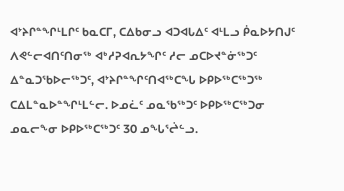ᐊᔾᔨᒋᓐᖏᒻᒪᒋᑦ ᑲᓇᑕᒥ, ᑕᐃᑲᓂᓗ ᐊᑐᐊᒐᐃᑦ ᐊᒻᒪᓗ ᑮᓇᐅᔭᑎᒍᑦ ᐱᕙᓪᓕᐊᑎᑦᑎᓂᖅ ᐊᒃᓱᕈᐊᕆᔭᖏᑦ ᓱᓕ ᓄᑕᐅᔪᓐᓃᖅᑐᑦ ᐃᓐᓇᑐᖃᐅᓕᖅᑐᑦ, ᐊᔾᔨᒋᓐᖏᑦᑎᐊᖅᑕᖓ ᐅᑭᐅᖅᑕᖅᑐᖅ ᑕᐃᒪᓐᓇᐅᓐᖏᒻᒪᓪᓕ. ᐅᓄᓛᑦ ᓄᓇᖃᖅᑐᑦ ᐅᑭᐅᖅᑕᖅᑐᓂ ᓄᓇᓕᖕᓂ ᐅᑭᐅᖅᑕᖅᑐᑦ 30 ᓄᖓᕐᖡᓪᓗ.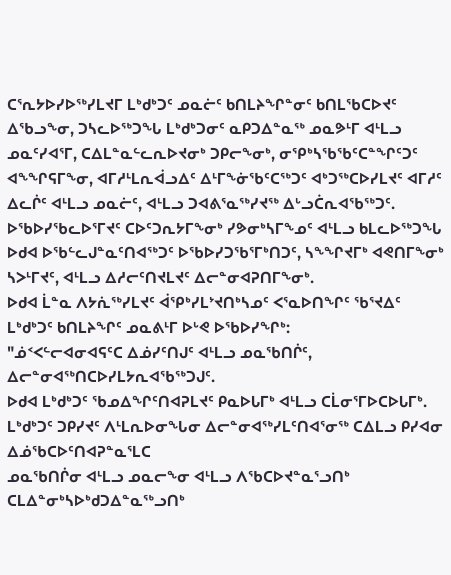ᑕᕐᕆᔭᐅᓯᐅᖅᓯᒪᔪᒥ ᒪᒃᑯᒃᑐᑦ ᓄᓇᓖᑦ ᑲᑎᒪᔨᖏᓐᓂᑦ ᑲᑎᒪᖃᑕᐅᔪᑦ ᐃᖃᓗᖕᓂ, ᑐᓴᓚᐅᖅᑐᖓ ᒪᒃᑯᒃᑐᓂᑦ ᓇᑭᑐᐃᓐᓇᖅ ᓄᓇᕗᒻᒥ ᐊᒻᒪᓗ ᓄᓇᑦᓯᐊᕐᒥ, ᑕᐃᒪᓐᓇᓪᓚᕆᐅᔪᓂᒃ ᑐᑭᓕᖕᓂᒃ, ᓂᕿᒃᓴᖃᖃᑦᑕᓐᖏᑦᑐᑦ ᐊᖕᖏᕋᒥᖕᓂ, ᐊᒥᓱᒻᒪᕆᐋᓗᐃᑦ ᐃᒻᒥᖕᓃᖃᑦᑕᖅᑐᑦ ᐊᒃᑐᖅᑕᐅᓯᒪᔪᑦ ᐊᒥᓱᑦ ᐃᓚᒌᑦ ᐊᒻᒪᓗ ᓄᓇᓖᑦ, ᐊᒻᒪᓗ ᑐᐊᕕᕐᓇᖅᓯᔪᖅ ᐃᒡᓗᑖᕆᐊᖃᖅᑐᑦ. ᐅᖃᐅᓯᖃᓚᐅᕐᒥᔪᑦ ᑕᐅᑦᑐᕆᔭᒥᖕᓂᒃ ᓯᕗᓂᒃᓴᒥᖕᓄᑦ ᐊᒻᒪᓗ ᑲᒪᓚᐅᖅᑐᖓ ᐅᑯᐊ ᐅᖃᓪᓚᒍᓐᓇᑦᑎᐊᖅᑐᑦ ᐅᖃᐅᓯᑐᖃᕐᒥᒃᑎᑐᑦ, ᓴᖕᖏᔪᒥᒃ ᐊᕙᑎᒥᖕᓂᒃ ᓴᐳᒻᒥᔪᑦ, ᐊᒻᒪᓗ ᐃᓱᓕᑦᑎᔪᒪᔪᑦ ᐃᓕᓐᓂᐊᕈᑎᒥᖕᓂᒃ.
ᐅᑯᐊ ᒫᓐᓇ ᐱᔭᕇᖅᓯᒪᔪᑦ ᐋᕿᒃᓯᒪᔾᔪᑎᒃᓴᓄᑦ ᐸᕐᓇᐅᑎᖏᑦ ᖃᕐᔪᐃᑦ ᒪᒃᑯᒃᑐᑦ ᑲᑎᒪᔨᖏᑦ ᓄᓇᕕᒻᒥ ᐅᒡᕙ ᐅᖃᐅᓯᖏᒃ:
"ᓅᑉᐸᓪᓕᐊᓂᐊᕋᑦᑕ ᐃᓅᓯᑦᑎᒍᑦ ᐊᒻᒪᓗ ᓄᓇᖃᑎᒌᑦ, ᐃᓕᓐᓂᐊᖅᑎᑕᐅᓯᒪᔭᕆᐊᖃᖅᑐᒍᑦ.
ᐅᑯᐊ ᒪᒃᑯᒃᑐᑦ ᖃᓄᐃᖏᑦᑎᐊᕈᒪᔪᑦ ᑭᓇᐅᒐᒥᒃ ᐊᒻᒪᓗ ᑕᒫᓂᕐᒥᐅᑕᐅᒐᒥᒃ.
ᒪᒃᑯᒃᑐᑦ ᑐᑭᓯᔪᑦ ᐱᒻᒪᕆᐅᓂᖓᓂ ᐃᓕᓐᓂᐊᖅᓯᒪᑦᑎᐊᕐᓂᖅ ᑕᐃᒪᓗ ᑭᓯᐊᓂ ᐃᓅᖃᑕᐅᑦᑎᐊᕈᓐᓇᕐᒪᑕ
ᓄᓇᖃᑎᒌᓂ ᐊᒻᒪᓗ ᓄᓇᓕᖕᓂ ᐊᒻᒪᓗ ᐱᖃᑕᐅᔪᓐᓇᕐᓗᑎᒃ ᑕᒪᐃᓐᓂᒃᓴᐅᒃᑯᑐᐃᓐᓇᖅᓗᑎᒃ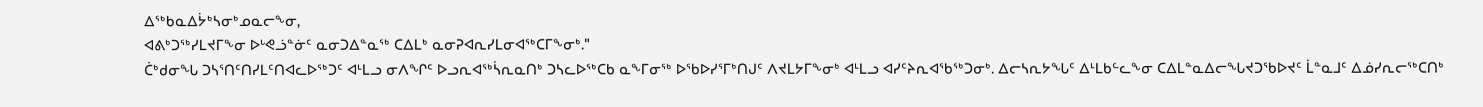ᐃᖅᑲᓇᐃᔮᒃᓴᓂᒃᓄᓇᓕᖕᓂ,
ᐊᕕᒃᑐᖅᓯᒪᔪᒥᖕᓂ ᐅᒡᕙᓘᓐᓃᑦ ᓇᓂᑐᐃᓐᓇᖅ ᑕᐃᒪᒃ ᓇᓂᕈᐊᕆᓯᒪᓂᐊᖅᑕᒥᖕᓂᒃ."
ᑖᒃᑯᓂᖓ ᑐᓴᕐᑎᑦᑎᓯᒪᑦᑎᐊᓚᐅᖅᑐᑦ ᐊᒻᒪᓗ ᓂᐱᖏᑦ ᐅᓗᕆᐊᖅᓵᕆᓇᑎᒃ ᑐᓴᓚᐅᖅᑕᑲ ᓇᖕᒥᓂᖅ ᐅᖃᐅᓯᕐᒥᒃᑎᒍᑦ ᐱᔪᒪᔭᒥᖕᓂᒃ ᐊᒻᒪᓗ ᐊᓯᑦᔨᕆᐊᖃᖅᑐᓂᒃ. ᐃᓕᓴᕆᔭᖓᑦ ᐃᒻᒪᑲᓪᓚᖕᓂ ᑕᐃᒪᓐᓇᐃᓕᖓᔪᑐᖃᐅᔪᑦ ᒫᓐᓇᒧᑦ ᐃᓅᓯᕆᓕᖅᑕᑎᒃ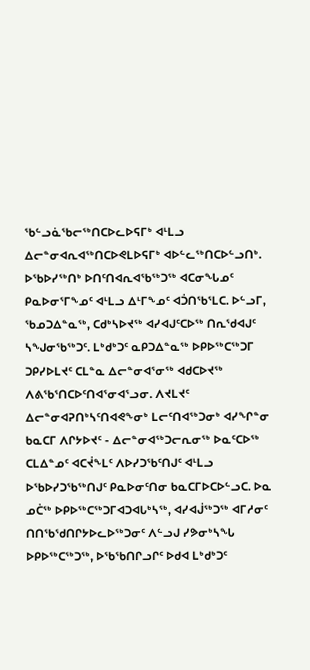ᖃᓪᓗᓈᖃᓕᖅᑎᑕᐅᓚᐅᕋᒥᒃ ᐊᒻᒪᓗ ᐃᓕᓐᓂᐊᕆᐊᖅᑎᑕᐅᕙᒪᐅᕋᒥᒃ ᐊᐅᓪᓚᖅᑎᑕᐅᓪᓗᑎᒃ. ᐅᖃᐅᓯᖅᑎᒃ ᐅᑎᑦᑎᐊᕆᐊᖃᖅᑐᖅ ᐊᑕᓂᖓᓄᑦ ᑭᓇᐅᓂᕐᒥᖕᓄᑦ ᐊᒻᒪᓗ ᐃᒻᒥᖕᓄᑦ ᐊᑑᑎᖃᕐᒪᑕ. ᐅᓪᓗᒥ, ᖃᓄᑐᐃᓐᓇᖅ, ᑕᑯᒃᓴᐅᔪᖅ ᐊᓯᐊᒍᑦᑕᐅᖅ ᑎᕆᖁᐊᒍᑦ ᓴᖑᓂᖃᖅᑐᑦ. ᒪᒃᑯᒃᑐᑦ ᓇᑭᑐᐃᓐᓇᖅ ᐅᑭᐅᖅᑕᖅᑐᒥ ᑐᑭᓯᐅᒪᔪᑦ ᑕᒪᓐᓇ ᐃᓕᓐᓂᐊᕐᓂᖅ ᐊᑯᑕᐅᔪᖅ ᐱᕕᖃᕐᑎᑕᐅᑦᑎᐊᕐᓂᐊᕐᓗᓂ. ᐱᔪᒪᔪᑦ ᐃᓕᓐᓂᐊᕈᑎᒃᓴᑦᑎᐊᕙᖕᓂᒃ ᒪᓕᑦᑎᐊᖅᑐᓂᒃ ᐊᓯᖏᓐᓂ ᑲᓇᑕᒥ ᐱᒋᔭᐅᔪᑦ - ᐃᓕᓐᓂᐊᖅᑐᓕᕆᓂᖅ ᐅᓇᑦᑕᐅᖅ ᑕᒪᐃᓐᓄᑦ ᐊᑕᔫᖕᒪᑦ ᐱᐅᓯᑐᖃᑦᑎᒍᑦ ᐊᒻᒪᓗ ᐅᖃᐅᓯᑐᖃᖅᑎᒍᑦ ᑭᓇᐅᓂᑦᑎᓂ ᑲᓇᑕᒥᐅᑕᐅᓪᓗᑕ. ᐅᓇ ᓄᑖᖅ ᐅᑭᐅᖅᑕᖅᑐᒥᐊᑐᐊᒐᒃᓴᖅ, ᐊᓯᐊᒎᖅᑐᖅ ᐊᒥᓱᓂᑦ ᑎᑎᖃᖁᑎᒋᔭᐅᓚᐅᖅᑐᓂᑦ ᐱᓪᓗᒍ ᓯᕗᓂᒃᓴᖓ ᐅᑭᐅᖅᑕᖅᑐᖅ, ᐅᖃᖃᑎᒋᓗᒋᑦ ᐅᑯᐊ ᒪᒃᑯᒃᑐᑦ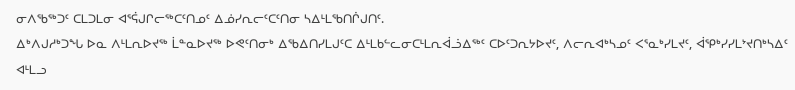ᓂᐱᖃᖅᑐᑦ ᑕᒪᑐᒪᓂ ᐊᕐᕌᒍᒋᓕᖅᑕᑦᑎᓄᑦ ᐃᓅᓯᕆᓕᑦᑕᑦᑎᓂ ᓴᐃᒻᒪᖃᑎᒌᒍᑎᑦ.
ᐃᒃᐱᒍᓱᒃᑐᖓ ᐅᓇ ᐱᒻᒪᕆᐅᔪᖅ ᒫᓐᓇᐅᔪᖅ ᐅᕙᑦᑎᓂᒃ ᐃᖃᐃᑎᓯᒪᒍᑦᑕ ᐃᒻᒪᑲᓪᓚᓂᑕᒻᒪᕆᐋᓘᐃᖅᑦ ᑕᐅᑦᑐᕆᔭᐅᔪᑦ, ᐱᓕᕆᐊᒃᓴᓄᑦ ᐸᕐᓇᒃᓯᒪᔪᑦ, ᐋᕿᒃᓯᓯᒪᔾᔪᑎᒃᓴᐃᑦ ᐊᒻᒪᓗ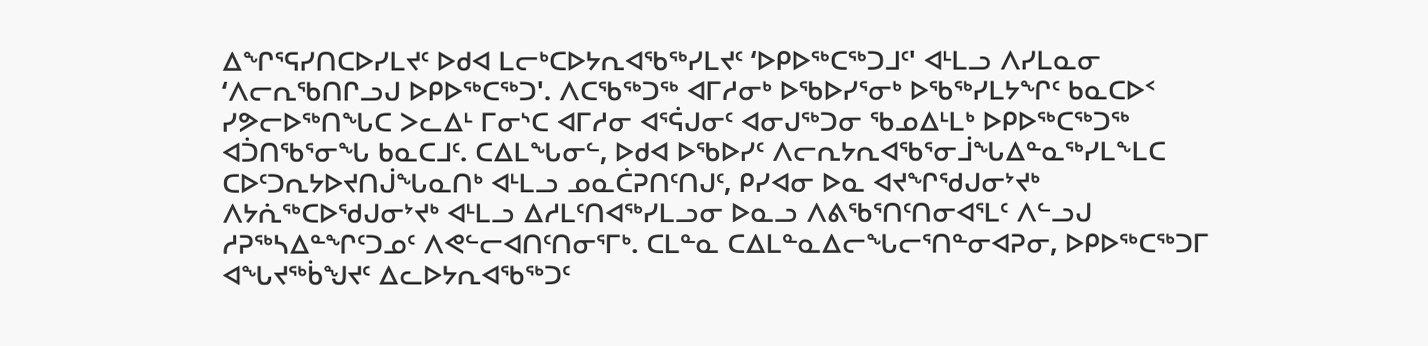ᐃᖏᕐᕋᓯᑎᑕᐅᓯᒪᔪᑦ ᐅᑯᐊ ᒪᓕᒃᑕᐅᔭᕆᐊᖃᖅᓯᒪᔪᑦ ‘ᐅᑭᐅᖅᑕᖅᑐᒧᑦ' ᐊᒻᒪᓗ ᐱᓯᒪᓇᓂ ‘ᐱᓕᕆᖃᑎᒋᓗᒍ ᐅᑭᐅᖅᑕᖅᑐ'. ᐱᑕᖃᖅᑐᖅ ᐊᒥᓱᓂᒃ ᐅᖃᐅᓯᕐᓂᒃ ᐅᖃᖅᓯᒪᔭᖏᑦ ᑲᓇᑕᐅᑉ ᓯᕗᓕᐅᖅᑎᖓᑕ ᐳᓚᐃᒻ ᒥᓂᔅᑕ ᐊᒥᓱᓂ ᐊᕐᕌᒍᓂᑦ ᐊᓂᒍᖅᑐᓂ ᖃᓄᐃᒻᒪᒃ ᐅᑭᐅᖅᑕᖅᑐᖅ ᐊᑑᑎᖃᕐᓂᖓ ᑲᓇᑕᒧᑦ. ᑕᐃᒪᖓᓂᓪ, ᐅᑯᐊ ᐅᖃᐅᓯᑦ ᐱᓕᕆᔭᕆᐊᖃᕐᓂᒨᖓᐃᓐᓇᖅᓯᒪᖕᒪᑕ ᑕᐅᑦᑐᕆᔭᐅᔪᑎᒎᖓᓇᑎᒃ ᐊᒻᒪᓗ ᓄᓇᑖᕈᑎᑦᑎᒍᑦ, ᑭᓯᐊᓂ ᐅᓇ ᐊᔪᖏᖁᒍᓂᔾᔪᒃ ᐱᔭᕇᖅᑕᐅᖁᒍᓂᔾᔪᒃ ᐊᒻᒪᓗ ᐃᓱᒪᑦᑎᐊᖅᓯᒪᓗᓂ ᐅᓇᓗ ᐱᕕᖃᕐᑎᑦᑎᓂᐊᕐᒪᑦ ᐱᓪᓗᒍ ᓱᕈᖅᓴᐃᓐᖏᑦᑐᓄᑦ ᐱᕙᓪᓕᐊᑎᑦᑎᓂᕐᒥᒃ. ᑕᒪᓐᓇ ᑕᐃᒪᓐᓇᐃᓕᖓᓕᕐᑎᓐᓂᐊᕈᓂ, ᐅᑭᐅᖅᑕᖅᑐᒥ ᐊᖓᔪᖅᑳᖑᔪᑦ ᐃᓚᐅᔭᕆᐊᖃᖅᑐᑦ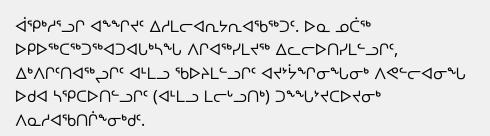ᐋᕿᒃᓱᕐᓗᒋ ᐊᖕᖏᔪᑦ ᐃᓱᒪᓕᐊᕆᔭᕆᐊᖃᖅᑐᑦ. ᐅᓇ ᓄᑖᖅ ᐅᑭᐅᖅᑕᖅᑐᖅᐊᑐᐊᒐᒃᓴᖓ ᐱᒋᐊᖅᓯᒪᔪᖅ ᐃᓚᓕᐅᑎᓯᒪᓪᓗᒋᑦ, ᐃᒃᐱᒋᑦᑎᐊᖅᖢᒋᑦ ᐊᒻᒪᓗ ᖃᐅᔨᒪᓪᓗᒋᑦ ᐊᔪᔾᔮᖏᓂᖓᓂᒃ ᐱᕙᓪᓕᐊᓂᖓ ᐅᑯᐊ ᓴᕿᑕᐅᑎᓪᓗᒋᑦ (ᐊᒻᒪᓗ ᒪᓕᒡᓗᑎᒃ) ᑐᖕᖓᔾᔪᑕᐅᔪᓂᒃ ᐱᓇᓱᐊᖃᑎᒌᖕᓂᒃᑯᑦ.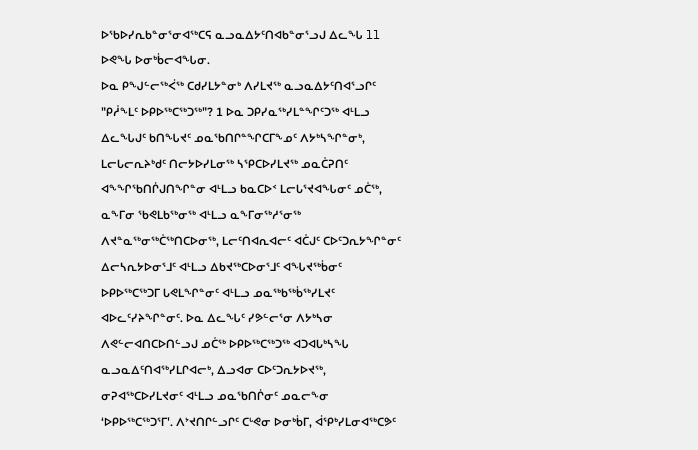ᐅᖃᐅᓯᕆᑲᓐᓂᕐᓂᐊᖅᑕᕋ ᓇᓗᓇᐃᔭᑦᑎᐊᑲᓐᓂᕐᓗᒍ ᐃᓚᖓ ll ᐅᕙᖓ ᐅᓂᒃᑳᓕᐊᖓᓂ.
ᐅᓇ ᑭᖑᓪᓕᖅᐹᖅ ᑕᑯᓯᒪᔭᓐᓂᒃ ᐱᓯᒪᔪᖅ ᓇᓗᓇᐃᔭᑦᑎᐊᕐᓗᒋᑦ "ᑭᓲᖕᒪᑦ ᐅᑭᐅᖅᑕᖅᑐᖅ"? 1 ᐅᓇ ᑐᑭᓯᓇᖅᓯᒪᓐᖏᑦᑐᖅ ᐊᒻᒪᓗ ᐃᓚᖓᒍᑦ ᑲᑎᖓᔪᑦ ᓄᓇᖃᑎᒋᓐᖏᑕᒥᖕᓄᑦ ᐱᔭᒃᓴᖏᓐᓂᒃ, ᒪᓕᒐᓕᕆᔨᒃᑯᑦ ᑎᓕᔭᐅᓯᒪᓂᖅ ᓴᕿᑕᐅᓯᒪᔪᖅ ᓄᓇᑖᕈᑎᑦ ᐊᖕᖏᖃᑎᒌᒍᑎᖏᓐᓂ ᐊᒻᒪᓗ ᑲᓇᑕᐅᑉ ᒪᓕᒐᕐᔪᐊᖓᓂᑦ ᓄᑖᖅ, ᓇᖕᒥᓂ ᖃᕙᒪᑲᕐᒃᓂᖅ ᐊᒻᒪᓗ ᓇᖕᒥᓂᖅᓱᕐᓂᖅ ᐱᔪᓐᓇᖅᓂᖅᑖᖅᑎᑕᐅᓂᖅ, ᒪᓕᑦᑎᐊᕆᐊᓕᑦ ᐊᑖᒍᑦ ᑕᐅᑦᑐᕆᔭᖏᓐᓂᑦ ᐃᓕᓴᕆᔭᐅᓂᕐᒧᑦ ᐊᒻᒪᓗ ᐃᑲᔪᖅᑕᐅᓂᕐᒧᑦ ᐊᖓᔪᖅᑳᓂᑦ ᐅᑭᐅᖅᑕᖅᑐᒥ ᒐᕙᒪᖏᓐᓂᑦ ᐊᒻᒪᓗ ᓄᓇᖅᑲᖅᑳᖅᓯᒪᔪᑦ ᐊᐅᓚᑦᓯᔨᖏᓐᓂᑦ. ᐅᓇ ᐃᓚᖓᑦ ᓯᕗᓪᓕᕐᓂ ᐱᔭᒃᓴᓂ ᐱᕙᓪᓕᐊᑎᑕᐅᑎᓪᓗᒍ ᓄᑖᖅ ᐅᑭᐅᖅᑕᖅᑐᖅ ᐊᑐᐊᒐᒃᓴᖓ ᓇᓗᓇᐃᑦᑎᐊᖅᓯᒪᒋᐊᓕᒃ, ᐃᓗᐊᓂ ᑕᐅᑦᑐᕆᔭᐅᔪᖅ, ᓂᕈᐊᖅᑕᐅᓯᒪᔪᓂᑦ ᐊᒻᒪᓗ ᓄᓇᖃᑎᒌᓂᑦ ᓄᓇᓕᖕᓂ ‘ᐅᑭᐅᖅᑕᖅᑐᕐᒥ'. ᐱᔾᔪᑎᒋᓪᓗᒋᑦ ᑕᒡᕙᓂ ᐅᓂᒃᑳᒥ, ᐋᕿᒃᓯᒪᓂᐊᖅᑕᕗᑦ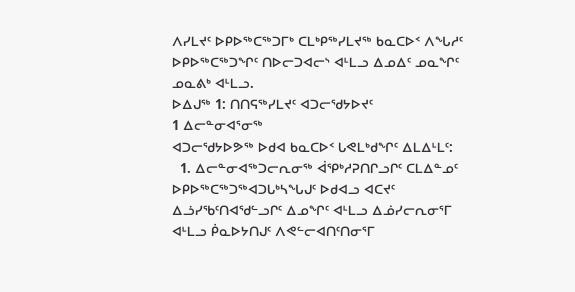ᐱᓯᒪᔪᑦ ᐅᑭᐅᖅᑕᖅᑐᒥᒃ ᑕᒪᒃᑭᖅᓯᒪᔪᖅ ᑲᓇᑕᐅᑉ ᐱᖓᓱᑦ ᐅᑭᐅᖅᑕᖅᑐᖏᑦ ᑎᐅᓕᑐᐊᓕᔅ ᐊᒻᒪᓗ ᐃᓄᐃᑦ ᓄᓇᖏᑦ ᓄᓇᕕᒃ ᐊᒻᒪᓗ.
ᐅᐃᒍᖅ 1: ᑎᑎᕋᖅᓯᒪᔪᑦ ᐊᑐᓕᖁᔭᐅᔪᑦ
1 ᐃᓕᓐᓂᐊᕐᓂᖅ
ᐊᑐᓕᖁᔭᐅᕗᖅ ᐅᑯᐊ ᑲᓇᑕᐅᑉ ᒐᕙᒪᒃᑯᖏᑦ ᐃᒪᐃᒻᒪᑦ:
  1. ᐃᓕᓐᓂᐊᖅᑐᓕᕆᓂᖅ ᐋᕿᒃᓱᕈᑎᒋᓗᒋᑦ ᑕᒪᐃᓐᓄᑦ ᐅᑭᐅᖅᑕᖅᑐᖅᐊᑐᒐᒃᓴᖓᒍᑦ ᐅᑯᐊᓗ ᐊᑕᔪᑦ ᐃᓘᓯᖃᑦᑎᐊᖁᓪᓗᒋᑦ ᐃᓄᖏᑦ ᐊᒻᒪᓗ ᐃᓅᓯᓕᕆᓂᕐᒥ ᐊᒻᒪᓗ ᑮᓇᐅᔭᑎᒍᑦ ᐱᕙᓪᓕᐊᑎᑦᑎᓂᕐᒥ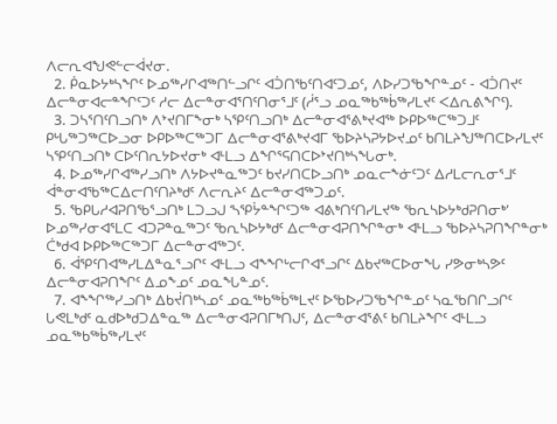ᐱᓕᕆᐊᖑᕙᓪᓕᐋᔪᓂ.
  2. ᑮᓇᐅᔭᒃᓴᖏᑦ ᐅᓄᖅᓯᒋᐊᖅᑎᓪᓗᒋᑦ ᐊᑑᑎᖃᑦᑎᐊᑦᑐᓄᑦ, ᐱᐅᓯᑐᖃᖏᓐᓄᑦ - ᐊᑑᑎᔪᑦ ᐃᓕᓐᓂᐊᓕᓐᖏᑦᑐᑦ ᓱᓕ ᐃᓕᓐᓂᐊᕐᑎᑦᑎᓂᕐᒧᑦ (ᓲᕐᓗ ᓄᓇᖅᑲᖅᑳᖅᓯᒪᔪᑦ ᐸᐃᕆᕕᖏᑦ).
  3. ᑐᓴᕐᑎᑦᑎᓗᑎᒃ ᐱᔾᔪᑎᒥᖕᓂᒃ ᓴᕿᑦᑎᓗᑎᒃ ᐃᓕᓐᓂᐊᕐᕕᒃᔪᐊᖅ ᐅᑭᐅᖅᑕᖅᑐᒧᑦ ᑭᒡᒐᖅᑐᖅᑕᐅᓗᓂ ᐅᑭᐅᖅᑕᖅᑐᒥ ᐃᓕᓐᓂᐊᕐᕕᒃᔪᐊᒥ ᖃᐅᔨᓴᕈᔭᐅᔪᓄᑦ ᑲᑎᒪᔨᖑᖅᑎᑕᐅᓯᒪᔪᑦ ᓴᕿᑦᑎᓗᑎᒃ ᑕᐅᑦᑎᕆᔭᐅᔪᓂᒃ ᐊᒻᒪᓗ ᐃᖏᕐᕋᑎᑕᐅᔾᔪᑎᒃᓴᖓᓂᒃ.
  4. ᐅᓄᖅᓯᒋᐊᖅᓯᓗᑎᒃ ᐱᔭᐅᔪᓐᓇᖅᑐᑦ ᑲᔪᓯᑎᑕᐅᓗᑎᒃ ᓄᓇᓕᖕᓃᑦᑐᑦ ᐃᓱᒪᓕᕆᓂᕐᒧᑦ ᐋᓐᓂᐊᖃᖅᑕᐃᓕᑎᑦᑎᔨᒃᑯᑦ ᐱᓕᕆᔨᑦ ᐃᓕᓐᓂᐊᖅᑐᓄᑦ.
  5. ᖃᑭᒐᓱᐊᕈᑎᖃᕐᓗᑎᒃ ᒪᑐᓗᒍ ‘ᓴᕿᔮᓐᖏᑦᑐᖅ ᐊᕕᒃᑎᑦᑎᓯᒪᔪᖅ ᖃᕆᓴᐅᔭᒃᑯᕈᑎᓂᒃ' ᐅᓄᖅᓯᓂᐊᕐᒪᑕ ᐊᑐᕈᓐᓇᖅᑐᑦ ᖃᕆᓴᐅᔭᒃᑯᑦ ᐃᓕᓐᓂᐊᕈᑎᖏᓐᓂᒃ ᐊᒻᒪᓗ ᖃᐅᔨᓴᕈᑎᖏᓐᓂᒃ ᑖᒃᑯᐊ ᐅᑭᐅᖅᑕᖅᑐᒥ ᐃᓕᓐᓂᐊᖅᑐᑦ.
  6. ᐋᕿᑦᑎᐊᖅᓯᒪᐃᓐᓇᕐᓗᒋᑦ ᐊᒻᒪᓗ ᐊᖕᖏᒡᓕᒋᐊᕐᓗᒋᑦ ᐃᑲᔪᖅᑕᐅᓂᖓ ᓯᕗᓂᒃᓴᕗᑦ ᐃᓕᓐᓂᐊᕈᑎᖏᑦ ᐃᓄᖕᓄᑦ ᓄᓇᖓᓐᓄᑦ.
  7. ᐊᖕᖏᖅᓯᓗᑎᒃ ᐃᑲᔫᑎᒃᓴᓄᑦ ᓄᓇᖅᑲᖅᑳᖅᒪᔪᑦ ᐅᖃᐅᓯᑐᖃᖏᓐᓄᑦ ᓴᓇᖃᑎᒋᓗᒋᑦ ᒐᕙᒪᒃᑯᑦ ᓇᑯᐅᒃᑯᑐᐃᓐᓇᖅ ᐃᓕᓐᓂᐊᕈᑎᒥᒃᑎᒍᑦ, ᐃᓕᓐᓂᐊᕐᕕᑦ ᑲᑎᒪᔨᖏᑦ ᐊᒻᒪᓗ ᓄᓇᖅᑲᖅᑳᖅᓯᒪᔪᑦ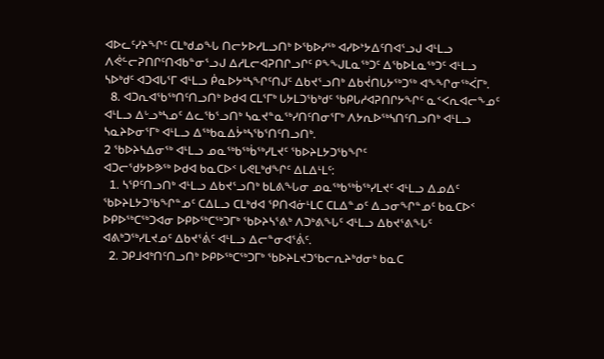ᐊᐅᓚᑦᓯᔨᖏᑦ ᑕᒪᒃᑯᓄᖓ ᑎᓕᔭᐅᓯᒪᓗᑎᒃ ᐅᖃᐅᓯᖅ ᐊᓯᐅᔾᔭᐃᑦᑎᐊᕐᓗᒍ ᐊᒻᒪᓗ ᐱᕚᓪᓕᕈᑎᒋᑦᑎᐊᑲᓐᓂᕐᓗᒍ ᐃᓱᒪᓕᐊᕈᑎᒋᓗᒋᑦ ᑭᖕᖑᒪᓇᖅᑐᑦ ᐃᖃᐅᒪᓇᖅᑐᑦ ᐊᒻᒪᓗ ᓴᐅᒃᑯᑦ ᐊᑐᐊᒐᕐᒥ ᐊᒻᒪᓗ ᑮᓇᐅᔭᒃᓴᖏᑦᑎᒍᑦ ᐃᑲᔪᕐᓗᑎᒃ ᐃᑲᔫᑎᒐᔭᖅᑐᖅ ᐊᖕᖏᓂᖅᐹᒥᒃ.
  8. ᐊᑐᕆᐊᖃᖅᑎᑦᑎᓗᑎᒃ ᐅᑯᐊ ᑕᒪᕐᒥᒃ ᒐᔭᒪᑐᖃᒃᑯᑦ ᖃᑭᒐᓱᐊᕈᑎᒋᔭᖏᑦ ᓇᑉᐸᕆᐊᓕᖕᓄᑦ ᐊᒻᒪᓗ ᐃᒡᓗᒃᓴᓄᑦ ᐃᓚᖃᕐᓗᑎᒃ ᓴᓇᔪᓐᓇᖅᓯᑎᑦᑎᓂᕐᒥᒃ ᐱᔭᕆᐅᖅᓴᑎᑦᑎᓗᑎᒃ ᐊᒻᒪᓗ ᓴᓇᔨᐅᓂᕐᒥᒃ ᐊᒻᒪᓗ ᐃᖅᑲᓇᐃᔮᒃᓴᖃᕐᑎᑦᑎᓗᑎᒃ.
2 ᖃᐅᔨᓴᐃᓂᖅ ᐊᒻᒪᓗ ᓄᓇᖅᑲᖅᑳᖅᓯᒪᔪᑦ ᖃᐅᔨᒪᔭᑐᖃᖏᑦ
ᐊᑐᓕᖁᔭᐅᕗᖅ ᐅᑯᐊ ᑲᓇᑕᐅᑉ ᒐᕙᒪᒃᑯᖏᑦ ᐃᒪᐃᒻᒪᑦ:
  1. ᓴᕿᑦᑎᓗᑎᒃ ᐊᒻᒪᓗ ᐃᑲᔪᕐᓗᑎᒃ ᑲᒪᕕᖓᓂ ᓄᓇᖅᑲᖅᑳᖅᓯᒪᔪᑦ ᐊᒻᒪᓗ ᐃᓄᐃᑦ ᖃᐅᔨᒪᔭᑐᖃᖏᓐᓄᑦ ᑕᐃᒪᓗ ᑕᒪᒃᑯᐊ ᕿᑎᐊᓃᒻᒪᑕ ᑕᒪᐃᓐᓄᑦ ᐃᓗᓂᖏᓐᓄᑦ ᑲᓇᑕᐅᑉ ᐅᑭᐅᖅᑕᖅᑐᐊᓂ ᐅᑭᐅᖅᑕᖅᑐᒥᒃ ᖃᐅᔨᓴᕐᕕᒃ ᐱᑐᒃᕕᖓᑦ ᐊᒻᒪᓗ ᐃᑲᔪᕐᕕᖓᑦ ᐊᕕᒃᑐᖅᓯᒪᔪᓄᑦ ᐃᑲᔪᕐᕖᑦ ᐊᒻᒪᓗ ᐃᓕᓐᓂᐊᕐᕖᑦ.
  2. ᑐᑭᒧᐊᒃᑎᑦᑎᓗᑎᒃ ᐅᑭᐅᖅᑕᖅᑐᒥᒃ ᖃᐅᔨᒪᔪᑐᖃᓕᕆᔨᒃᑯᓂᒃ ᑲᓇᑕ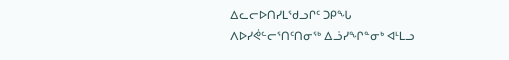ᐃᓚᓕᐅᑎᓯᒪᖁᓗᒋᑦ ᑐᑭᖓ ᐱᐅᓯᕚᓪᓕᕐᑎᑦᑎᓂᖅ ᐃᓘᓯᖏᓐᓂᒃ ᐊᒻᒪᓗ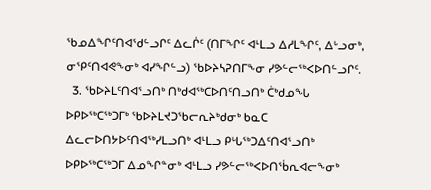ᖃᓄᐃᖏᑦᑎᐊᖁᓪᓗᒋᑦ ᐃᓚᒌᑦ (ᑎᒥᖏᑦ ᐊᒻᒪᓗ ᐃᓱᒪᖏᑦ, ᐃᒡᓗᓂᒃ, ᓂᕿᑦᑎᐊᕙᖕᓂᒃ ᐊᓯᖏᓪᓗ) ᖃᐅᔨᓴᕈᑎᒥᖕᓂ ᓯᕗᓪᓕᖅᐸᐅᑎᓪᓗᒋᑦ.
  3. ᖃᐅᔨᒪᑦᑎᐊᕐᓗᑎᒃ ᑎᒃᑯᐊᖅᑕᐅᑎᑦᑎᓗᑎᒃ ᑖᒃᑯᓄᖓ ᐅᑭᐅᖅᑕᖅᑐᒥᒃ ᖃᐅᔨᒪᔪᑐᖃᓕᕆᔨᒃᑯᓂᒃ ᑲᓇᑕ ᐃᓚᓕᐅᑎᔭᐅᑦᑎᐊᖅᓯᒪᓗᑎᒃ ᐊᒻᒪᓗ ᑭᒡᒐᖅᑐᐃᑦᑎᐊᕐᓗᑎᒃ ᐅᑭᐅᖅᑕᖅᑐᒥ ᐃᓄᖏᓐᓂᒃ ᐊᒻᒪᓗ ᓯᕗᓪᓕᖅᐸᐅᑎᖄᕆᐊᓕᖕᓂᒃ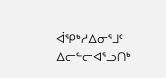ᐋᕿᒃᓱᐃᓂᕐᒧᑦ ᐃᓕᓪᓕᐊᕐᓗᑎᒃ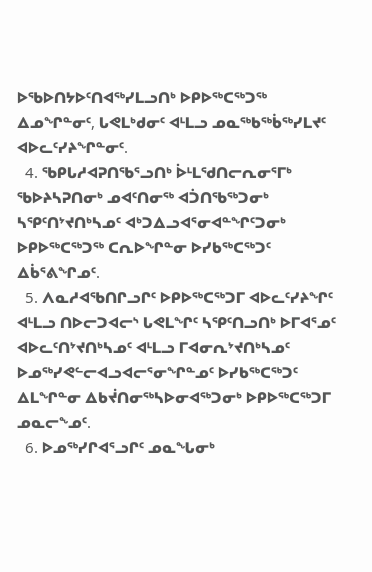ᐅᖃᐅᑎᔭᐅᑦᑎᐊᖅᓯᒪᓗᑎᒃ ᐅᑭᐅᖅᑕᖅᑐᖅ ᐃᓄᖏᓐᓂᑦ, ᒐᕙᒪᒃᑯᓂᑦ ᐊᒻᒪᓗ ᓄᓇᖅᑲᖅᑳᖅᓯᒪᔪᑦ ᐊᐅᓚᑦᓯᔨᖏᓐᓂᑦ.
  4. ᖃᑭᒐᓱᐊᕈᑎᖃᕐᓗᑎᒃ ᐆᒻᒪᖁᑎᓕᕆᓂᕐᒥᒃ ᖃᐅᔨᓴᕈᑎᓂᒃ ᓄᐊᑦᑎᓂᖅ ᐊᑑᑎᖃᖅᑐᓂᒃ ᓴᕿᑦᑎᔾᔪᑎᒃᓴᓄᑦ ᐊᒃᑐᐃᓗᐊᕐᓂᐊᓐᖏᑦᑐᓂᒃ ᐅᑭᐅᖅᑕᖅᑐᖅ ᑕᕆᐅᖏᓐᓂ ᐅᓯᑲᖅᑕᖅᑐᑦ ᐃᑳᕐᕕᖏᓄᑦ.
  5. ᐱᓇᓱᐊᖃᑎᒋᓗᒋᑦ ᐅᑭᐅᖅᑕᖅᑐᒥ ᐊᐅᓚᑦᓯᔨᖏᑦ ᐊᒻᒪᓗ ᑎᐅᓕᑐᐊᓕᔅ ᒐᕙᒪᖏᑦ ᓴᕿᑦᑎᓗᑎᒃ ᐅᒥᐊᕐᓄᑦ ᐊᐅᓚᑦᑎᔾᔪᑎᒃᓴᓄᑦ ᐊᒻᒪᓗ ᒥᐊᓂᕆᔾᔪᑎᒃᓴᓄᑦ ᐅᓄᖅᓯᕙᓪᓕᐊᓗᐊᓕᕐᓂᖏᓐᓄᑦ ᐅᓯᑲᖅᑕᖅᑐᑦ ᐃᒪᖏᓐᓂ ᐃᑲᔫᑎᓂᖅᓴᐅᓂᐊᖅᑐᓂᒃ ᐅᑭᐅᖅᑕᖅᑐᒥ ᓄᓇᓕᖕᓄᑦ.
  6. ᐅᓄᖅᓯᒋᐊᕐᓗᒋᑦ ᓄᓇᖓᓂᒃ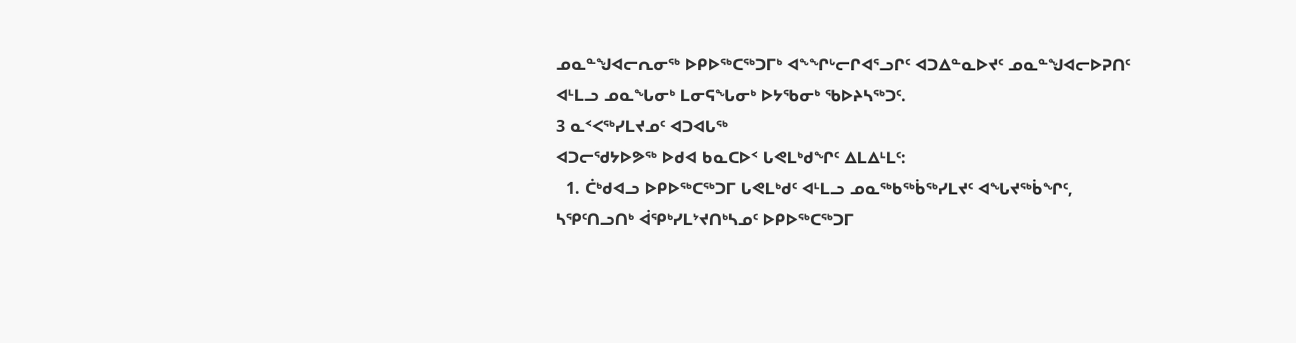ᓄᓇᓐᖑᐊᓕᕆᓂᖅ ᐅᑭᐅᖅᑕᖅᑐᒥᒃ ᐊᖕᖏᒡᓕᒋᐊᕐᓗᒋᑦ ᐊᑐᐃᓐᓇᐅᔪᑦ ᓄᓇᓐᖑᐊᓕᐅᕈᑎᑦ ᐊᒻᒪᓗ ᓄᓇᖓᓂᒃ ᒪᓂᕋᖓᓂᒃ ᐅᔭᖃᓂᒃ ᖃᐅᔨᓴᖅᑐᑦ.
3 ᓇᑉᐸᖅᓯᒪᔪᓄᑦ ᐊᑐᐊᒐᖅ
ᐊᑐᓕᖁᔭᐅᕗᖅ ᐅᑯᐊ ᑲᓇᑕᐅᑉ ᒐᕙᒪᒃᑯᖏᑦ ᐃᒪᐃᒻᒪᑦ:
  1. ᑖᒃᑯᐊᓗ ᐅᑭᐅᖅᑕᖅᑐᒥ ᒐᕙᒪᒃᑯᑦ ᐊᒻᒪᓗ ᓄᓇᖅᑲᖅᑳᖅᓯᒪᔪᑦ ᐊᖓᔪᖅᑳᖏᑦ, ᓴᕿᑦᑎᓗᑎᒃ ᐋᕿᒃᓯᒪᔾᔪᑎᒃᓴᓄᑦ ᐅᑭᐅᖅᑕᖅᑐᒥ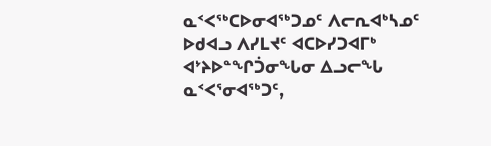ᓇᑉᐸᖅᑕᐅᓂᐊᖅᑐᓄᑦ ᐱᓕᕆᐊᒃᓴᓄᑦ ᐅᑯᐊᓗ ᐱᓯᒪᔪᑦ ᐊᑕᐅᓯᑐᐊᒥᒃ ᐊᔾᔨᐅᓐᖏᑑᓂᖓᓂ ᐃᓗᓕᖓ ᓇᑉᐸᕐᓂᐊᖅᑐᑦ,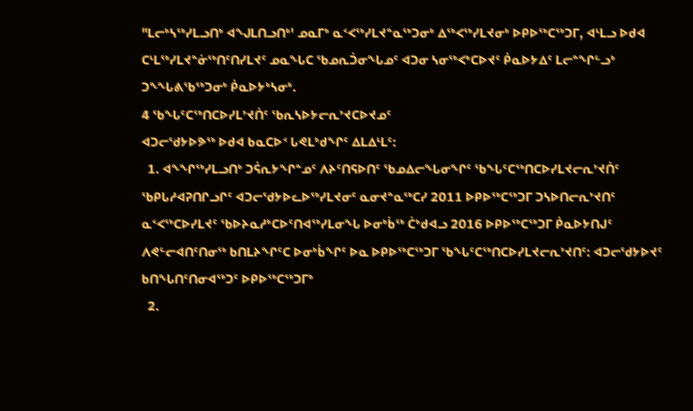"ᒪᓕᒃᓴᖅᓯᒪᓗᑎᒃ ᐊᖑᒪᑎᓗᑎᒃ' ᓄᓇᒥᒃ ᓇᑉᐸᖅᓯᒪᔪᓐᓇᖅᑐᓂᒃ ᐃᖅᐸᖅᓯᒪᔪᓂᒃ ᐅᑭᐅᖅᑕᖅᑐᒥ, ᐊᒻᒪᓗ ᐅᑯᐊ ᑕᒻᒪᖅᓯᒪᔪᓐᓃᖅᑎᑦᑎᓯᒪᔪᑦ ᓄᓇᖓᑕ ᖃᓄᕆᑑᓂᖓᓄᑦ ᐊᑐᓂ ᓴᓂᖅᐸᒃᑕᐅᔪᑦ ᑮᓇᐅᔭᐃᑦ ᒪᓕᓐᖏᓪᓗᒃ ᑐᖕᖓᕕᖃᖅᑐᓂᒃ ᑮᓇᐅᔭᒃᓴᓂᒃ.
4 ᖃᖓᑦᑕᖅᑎᑕᐅᓯᒪᔾᔪᑏᑦ ᖃᕆᓴᐅᔭᓕᕆᔾᔪᑕᐅᔪᓄᑦ
ᐊᑐᓕᖁᔭᐅᕗᖅ ᐅᑯᐊ ᑲᓇᑕᐅᑉ ᒐᕙᒪᒃᑯᖏᑦ ᐃᒪᐃᒻᒪᑦ:
  1. ᐊᖕᖏᖅᓯᒪᓗᑎᒃ ᑐᕌᕆᔭᖏᓐᓄᑦ ᐱᔨᑦᑎᕋᐅᑎᑦ ᖃᓄᐃᓕᖓᓂᖏᑦ ᖃᖓᑦᑕᖅᑎᑕᐅᓯᒪᔪᓕᕆᔾᔪᑏᑦ ᖃᑭᒐᓱᐊᕈᑎᒋᓗᒋᑦ ᐊᑐᓕᖁᔭᐅᓚᐅᖅᓯᒪᔪᓂᑦ ᓇᓂᔪᓐᓇᖅᑕᓯ 2011 ᐅᑭᐅᖅᑕᖅᑐᒥ ᑐᓴᐅᑎᓕᕆᔾᔪᑎᑦ ᓇᑉᐸᖅᑕᐅᓯᒪᔪᑦ ᖃᐅᔨᓇᓱᒃᑕᐅᑦᑎᐊᖅᓯᒪᓂᖓ ᐅᓂᒃᑳᖅ ᑖᒃᑯᐊᓗ 2016 ᐅᑭᐅᖅᑕᖅᑐᒥ ᑮᓇᐅᔭᑎᒍᑦ ᐱᕙᓪᓕᐊᑎᑦᑎᓂᖅ ᑲᑎᒪᔨᖏᑦᑕ ᐅᓂᒃᑳᖏᑦ ᐅᓇ ᐅᑭᐅᖅᑕᖅᑐᒥ ᖃᖓᑦᑕᖅᑎᑕᐅᓯᒪᔪᓕᕆᔾᔪᑎᑦ: ᐊᑐᓕᖁᔭᐅᔪᑦ ᑲᑎᖓᑎᑦᑎᓂᐊᖅᑐᑦ ᐅᑭᐅᖅᑕᖅᑐᒥᒃ
  2.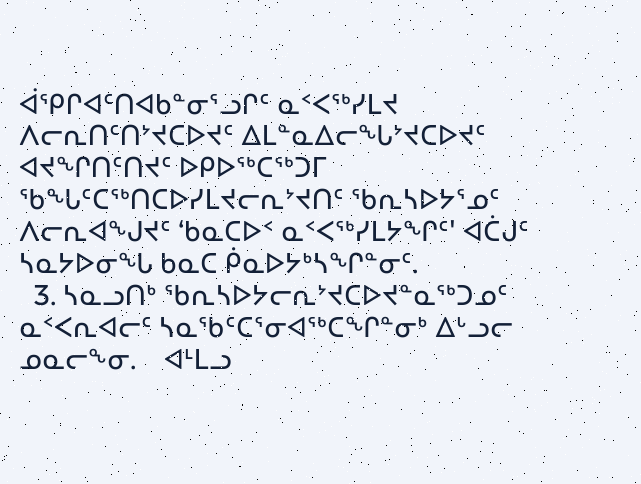ᐋᕿᒋᐊᑦᑎᐊᑲᓐᓂᕐᓗᒋᑦ ᓇᑉᐸᖅᓯᒪᔪ ᐱᓕᕆᑎᑦᑎᔾᔪᑕᐅᔪᑦ ᐃᒪᓐᓇᐃᓕᖓᔾᔪᑕᐅᔪᑦ ᐊᔪᖏᑎᑦᑎᔪᑦ ᐅᑭᐅᖅᑕᖅᑐᒥ ᖃᖓᑦᑕᖅᑎᑕᐅᓯᒪᔪᓕᕆᔾᔪᑎᑦ ᖃᕆᓴᐅᔭᕐᓄᑦ ᐱᓕᕆᐊᖑᔪᑦ ‘ᑲᓇᑕᐅᑉ ᓇᑉᐸᖅᓯᒪᔭᖏᑦ' ᐊᑖᒍᑦ ᓴᓇᔭᐅᓂᖓ ᑲᓇᑕ ᑮᓇᐅᔭᒃᓴᖏᓐᓂᑦ.
  3. ᓴᓇᓗᑎᒃ ᖃᕆᓴᐅᔭᓕᕆᔾᔪᑕᐅᔪᓐᓇᖅᑐᓄᑦ ᓇᑉᐸᕆᐊᓕᑦ ᓴᓇᖃᑦᑕᕐᓂᐊᖅᑕᖏᓐᓂᒃ ᐃᒡᓗᓕ ᓄᓇᓕᖕᓂ.    ᐊᒻᒪᓗ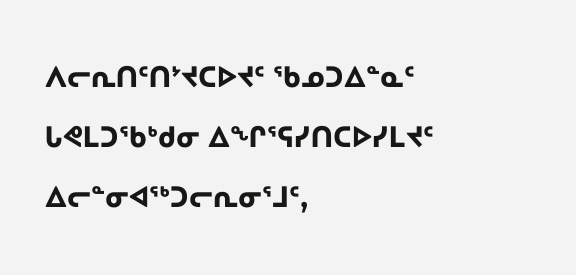ᐱᓕᕆᑎᑦᑎᔾᔪᑕᐅᔪᑦ ᖃᓄᑐᐃᓐᓇᑦ ᒐᕙᒪᑐᖃᒃᑯᓂ ᐃᖏᕐᕋᓯᑎᑕᐅᓯᒪᔪᑦ ᐃᓕᓐᓂᐊᖅᑐᓕᕆᓂᕐᒧᑦ,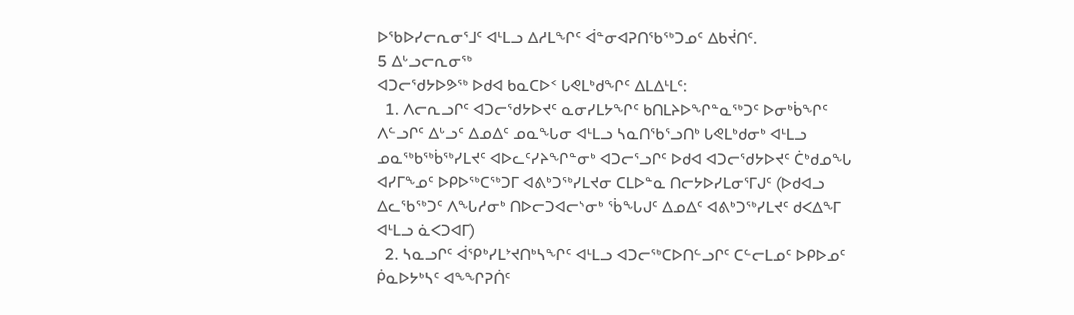ᐅᖃᐅᓯᓕᕆᓂᕐᒧᑦ ᐊᒻᒪᓗ ᐃᓱᒪᖏᑦ ᐋᓐᓂᐊᕈᑎᖃᖅᑐᓄᑦ ᐃᑲᔫᑎᑦ.
5 ᐃᒡᓗᓕᕆᓂᖅ
ᐊᑐᓕᖁᔭᐅᕗᖅ ᐅᑯᐊ ᑲᓇᑕᐅᑉ ᒐᕙᒪᒃᑯᖏᑦ ᐃᒪᐃᒻᒪᑦ:
  1. ᐱᓕᕆᓗᒋᑦ ᐊᑐᓕᖁᔭᐅᔪᑦ ᓇᓂᓯᒪᔭᖏᑦ ᑲᑎᒪᔨᐅᖏᓐᓇᖅᑐᑦ ᐅᓂᒃᑳᖏᑦ ᐱᓪᓗᒋᑦ ᐃᒡᓗᑦ ᐃᓄᐃᑦ ᓄᓇᖓᓂ ᐊᒻᒪᓗ ᓴᓇᑎᖃᕐᓗᑎᒃ ᒐᕙᒪᒃᑯᓂᒃ ᐊᒻᒪᓗ ᓄᓇᖅᑲᖅᑳᖅᓯᒪᔪᑦ ᐊᐅᓚᑦᓯᔨᖏᓐᓂᒃ ᐊᑐᓕᕐᓗᒋᑦ ᐅᑯᐊ ᐊᑐᓕᖁᔭᐅᔪᑦ ᑖᒃᑯᓄᖓ ᐊᓯᒥᖕᓄᑦ ᐅᑭᐅᖅᑕᖅᑐᒥ ᐊᕕᒃᑐᖅᓯᒪᔪᓂ ᑕᒪᐅᓐᓇ ᑎᓕᔭᐅᓯᒪᓂᕐᒥᒍᑦ (ᐅᑯᐊᓗ ᐃᓚᖃᖅᑐᑦ ᐱᖓᓱᓂᒃ ᑎᐅᓕᑐᐊᓕᔅᓂᒃ ᖄᖓᒍᑦ ᐃᓄᐃᑦ ᐊᕕᒃᑐᖅᓯᒪᔪᑦ ᑯᐸᐃᖕᒥ ᐊᒻᒪᓗ ᓈᐸᑐᐊᒥ)
  2. ᓴᓇᓗᒋᑦ ᐋᕿᒃᓯᒪᔾᔪᑎᒃᓴᖏᑦ ᐊᒻᒪᓗ ᐊᑐᓕᖅᑕᐅᑎᓪᓗᒋᑦ ᑕᓪᓕᒪᓄᑦ ᐅᑭᐅᓄᑦ ᑮᓇᐅᔭᒃᓴᑦ ᐊᖕᖏᕈᑏᑦ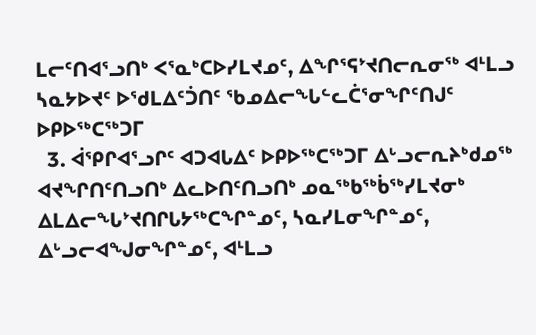ᒪᓕᑦᑎᐊᕐᓗᑎᒃ ᐸᕐᓇᒃᑕᐅᓯᒪᔪᓄᑦ, ᐃᖏᕐᕋᔾᔪᑎᓕᕆᓂᖅ ᐊᒻᒪᓗ ᓴᓇᔭᐅᔪᑦ ᐅᖁᒪᐃᑦᑑᑎᑦ ᖃᓄᐃᓕᖓᓪᓚᑖᕐᓂᖏᑦᑎᒍᑦ ᐅᑭᐅᖅᑕᖅᑐᒥ
  3. ᐋᕿᒋᐊᕐᓗᒋᑦ ᐊᑐᐊᒐᐃᑦ ᐅᑭᐅᖅᑕᖅᑐᒥ ᐃᒡᓗᓕᕆᔨᒃᑯᓄᖅ ᐊᔪᖏᑎᑦᑎᓗᑎᒃ ᐃᓚᐅᑎᑦᑎᓗᑎᒃ ᓄᓇᖅᑲᖅᑳᖅᓯᒪᔪᓂᒃ ᐃᒪᐃᓕᖓᔾᔪᑎᒋᒐᔭᖅᑕᖏᓐᓄᑦ, ᓴᓇᓯᒪᓂᖏᓐᓄᑦ, ᐃᒡᓗᓕᐊᖑᓂᖏᓐᓄᑦ, ᐊᒻᒪᓗ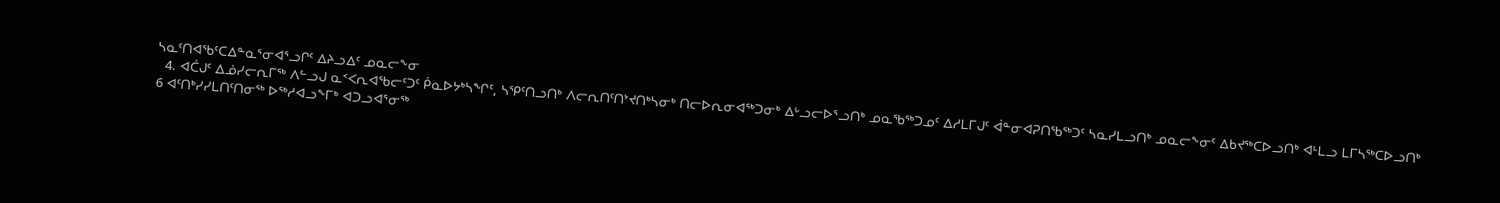ᓴᓇᑦᑎᐊᖃᑦᑕᐃᓐᓇᕐᓂᐊᕐᓗᒋᑦ ᐃᔨᓗᐃᑦ ᓄᓇᓕᖕᓂ
  4. ᐊᑖᒍᑦ ᐃᓅᓯᓕᕆᒥᖅ ᐱᓪᓗᒍ ᓇᑉᐸᕆᐊᖃᓕᑦᑐᑦ ᑮᓇᐅᔭᒃᓴᖏᑦ, ᓴᕿᑦᑎᓗᑎᒃ ᐱᓕᕆᑎᑦᑎᔾᔪᑎᒃᓴᓂᒃ ᑎᓕᐅᕆᓂᐊᖅᑐᓂᒃ ᐃᒡᓗᓕᐅᕐᓗᑎᒃ ᓄᓇᖃᖅᑐᓄᑦ ᐃᓱᒪᒥᒍᑦ ᐋᓐᓂᐊᕈᑎᖃᖅᑐᑦ ᓴᓇᓯᒪᓗᑎᒃ ᓄᓇᓕᖕᓂᑦ ᐃᑲᔪᖅᑕᐅᓗᑎᒃ ᐊᒻᒪᓗ ᒪᒥᓴᖅᑕᐅᓗᑎᒃ
6 ᐊᑦᑎᒃᓯᓯᒪᑎᑦᑎᓂᖅ ᐅᖅᓱᐊᓗᖕᒥᒃ ᐊᑐᓗᐊᕐᓂᖅ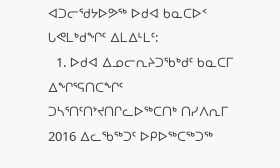ᐊᑐᓕᖁᔭᐅᕗᖅ ᐅᑯᐊ ᑲᓇᑕᐅᑉ ᒐᕙᒪᒃᑯᖏᑦ ᐃᒪᐃᒻᒪᑦ:
  1. ᐅᑯᐊ ᐃᓄᓕᕆᔨᑐᖃᒃᑯᑦ ᑲᓇᑕᒥ ᐃᖏᕐᕋᑎᑕᖏᑦ ᑐᓴᕐᑎᑦᑎᔾᔪᑎᒋᓚᐅᖅᑕᑎᒃ ᑎᓯᐱᕆᒥ 2016 ᐃᓚᖃᖅᑐᑦ ᐅᑭᐅᖅᑕᖅᑐᖅ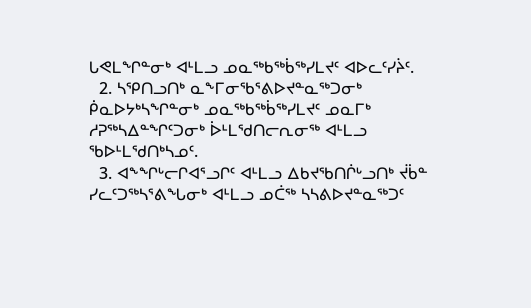ᒐᕙᒪᖏᓐᓂᒃ ᐊᒻᒪᓗ ᓄᓇᖅᑲᖅᑳᖅᓯᒪᔪᑦ ᐊᐅᓚᑦᓯᔩᑦ.
  2. ᓴᕿᑎᓗᑎᒃ ᓇᖕᒥᓂᖃᕐᕕᐅᔪᓐᓇᖅᑐᓂᒃ ᑮᓇᐅᔭᒃᓴᖏᓐᓂᒃ ᓄᓇᖅᑲᖅᑳᖅᓯᒪᔪᑦ ᓄᓇᒥᒃ ᓱᕈᖅᓴᐃᓐᖏᑦᑐᓂᒃ ᐆᒻᒪᖁᑎᓕᕆᓂᖅ ᐊᒻᒪᓗ ᖃᐅᒻᒪᖁᑎᒃᓴᓄᑦ.
  3. ᐊᖕᖏᒡᓕᒋᐊᕐᓗᒋᑦ ᐊᒻᒪᓗ ᐃᑲᔪᖃᑎᒌᒡᓗᑎᒃ ᔫᑳᓐ ᓯᓚᑦᑐᖅᓴᕐᕕᖓᓂᒃ ᐊᒻᒪᓗ ᓄᑖᖅ ᓴᓴᕕᐅᔪᓐᓇᖅᑐᑦ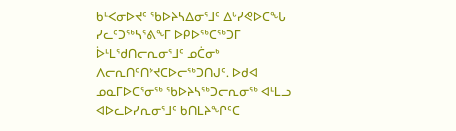ᑲᒻᐸᓂᐅᔪᑦ ᖃᐅᔨᓴᐃᓂᕐᒧᑦ ᐃᒡᓯᕙᐅᑕᖓ ᓯᓚᑦᑐᖅᓴᕐᕕᖕᒥ ᐅᑭᐅᖅᑕᖅᑐᒥ ᐆᒻᒪᖁᑎᓕᕆᓂᕐᒧᑦ ᓄᑖᓂᒃ ᐱᓕᕆᑎᑦᑎᔾᔪᑕᐅᓕᖅᑐᑎᒍᑦ. ᐅᑯᐊ ᓄᓇᒥᐅᑕᕐᓂᖅ ᖃᐅᔨᓴᖅᑐᓕᕆᓂᖅ ᐊᒻᒪᓗ ᐊᐅᓚᐅᓯᕆᓂᕐᒧᑦ ᑲᑎᒪᔨᖏᑦᑕ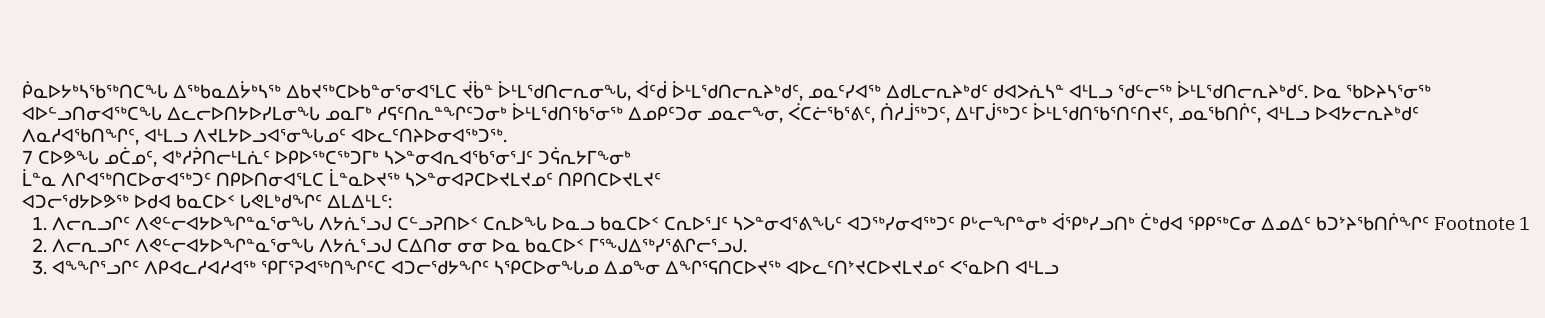ᑮᓇᐅᔭᒃᓴᖃᖅᑎᑕᖓ ᐃᖅᑲᓇᐃᔮᒃᓴᖅ ᐃᑲᔪᖅᑕᐅᑲᓐᓂᕐᓂᐊᕐᒪᑕ ᔫᑳᓐ ᐆᒻᒪᖁᑎᓕᕆᓂᖓ, ᐋᑦᑰ ᐆᒻᒪᖁᑎᓕᕆᔨᒃᑯᑦ, ᓄᓇᑦᓯᐊᖅ ᐃᑯᒪᓕᕆᔨᒃᑯᑦ ᑯᐊᐳᕇᓴᓐ ᐊᒻᒪᓗ ᖁᓪᓕᖅ ᐆᒻᒪᖁᑎᓕᕆᔨᒃᑯᑦ. ᐅᓇ ᖃᐅᔨᓴᕐᓂᖅ ᐊᐅᓪᓗᑎᓂᐊᖅᑕᖓ ᐃᓚᓕᐅᑎᔭᐅᓯᒪᓂᖓ ᓄᓇᒥᒃ ᓱᕋᑦᑎᕆᓐᖏᑦᑐᓂᒃ ᐆᒻᒪᖁᑎᖃᕐᓂᖅ ᐃᓄᑭᑦᑐᓂ ᓄᓇᓕᖕᓂ, ᐹᑕᓖᖃᕐᕕᑦ, ᑏᓱᒨᖅᑐᑦ, ᐃᒻᒥᒎᖅᑐᑦ ᐆᒻᒪᖁᑎᖃᕐᑎᑦᑎᔪᑦ, ᓄᓇᖃᑎᒌᑦ, ᐊᒻᒪᓗ ᐅᐊᔭᓕᕆᔨᒃᑯᑦ ᐱᓇᓱᐊᖃᑎᖏᑦ, ᐊᒻᒪᓗ ᐱᔪᒪᔭᐅᓗᐊᕐᓂᖓᓄᑦ ᐊᐅᓚᑦᑎᔨᐅᓂᐊᖅᑐᖅ.
7 ᑕᐅᕗᖓ ᓄᑖᓄᑦ, ᐊᒃᓱᕉᑎᓕᒻᒪᕇᑦ ᐅᑭᐅᖅᑕᖅᑐᒥᒃ ᓴᐳᓐᓂᐊᕆᐊᖃᕐᓂᕐᒧᑦ ᑐᕌᕆᔭᒥᖕᓂᒃ
ᒫᓐᓇ ᐱᒋᐊᖅᑎᑕᐅᓂᐊᖅᑐᑦ ᑎᑭᐅᑎᓂᐊᕐᒪᑕ ᒫᓐᓇᐅᔪᖅ ᓴᐳᓐᓂᐊᕈᑕᐅᔪᒪᔪᓄᑦ ᑎᑭᑎᑕᐅᔪᒪᔪᑦ
ᐊᑐᓕᖁᔭᐅᕗᖅ ᐅᑯᐊ ᑲᓇᑕᐅᑉ ᒐᕙᒪᒃᑯᖏᑦ ᐃᒪᐃᒻᒪᑦ:
  1. ᐱᓕᕆᓗᒋᑦ ᐱᕙᓪᓕᐊᔭᐅᖏᓐᓇᕐᓂᖓ ᐱᔭᕇᕐᓗᒍ ᑕᓪᓗᕈᑎᐅᑉ ᑕᕆᐅᖓ ᐅᓇᓗ ᑲᓇᑕᐅᑉ ᑕᕆᐅᕐᒧᑦ ᓴᐳᓐᓂᐊᕐᕕᖓᑦ ᐊᑐᖅᓯᓂᐊᖅᑐᑦ ᑭᒡᓕᖏᓐᓂᒃ ᐋᕿᒃᓯᓗᑎᒃ ᑖᒃᑯᐊ ᕿᑭᖅᑕᓂ ᐃᓄᐃᑦ ᑲᑐᔾᔨᖃᑎᒌᖏᑦ Footnote 1
  2. ᐱᓕᕆᓗᒋᑦ ᐱᕙᓪᓕᐊᔭᐅᖏᓐᓇᕐᓂᖓ ᐱᔭᕇᕐᓗᒍ ᑕᐃᑎᓂ ᓂᓂ ᐅᓇ ᑲᓇᑕᐅᑉ ᒥᕐᖑᐃᖅᓯᕐᕕᒋᓕᕐᓗᒍ.
  3. ᐊᖕᖏᕐᓗᒋᑦ ᐱᑭᐊᓚᓱᐊᓱᐊᖅ ᕿᒥᕐᕈᐊᖅᑎᖏᑦᑕ ᐊᑐᓕᖁᔭᖏᑦ ᓴᕿᑕᐅᓂᖓᓄ ᐃᓄᖕᓂ ᐃᖏᕐᕋᑎᑕᐅᔪᖅ ᐊᐅᓚᑦᑎᔾᔪᑕᐅᔪᒪᔪᓄᑦ ᐸᕐᓇᐅᑎ ᐊᒻᒪᓗ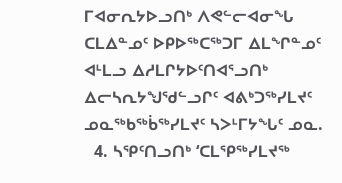ᒥᐊᓂᕆᔭᐅᓗᑎᒃ ᐱᕙᓪᓕᐊᓂᖓ ᑕᒪᐃᓐᓄᑦ ᐅᑭᐅᖅᑕᖅᑐᒥ ᐃᒪᖏᓐᓄᑦ ᐊᒻᒪᓗ ᐃᓱᒪᒋᔭᐅᑦᑎᐊᕐᓗᑎᒃ ᐃᓕᓴᕆᔭᖑᖁᓪᓗᒋᑦ ᐊᕕᒃᑐᖅᓯᒪᔪᑦ ᓄᓇᖅᑲᖅᑳᖅᓯᒪᔪᑦ ᓴᐳᒻᒥᔭᖓᑦ ᓄᓇ.
  4. ᓴᕿᑦᑎᓗᑎᒃ ‘ᑕᒪᕐᑭᖅᓯᒪᔪᖅ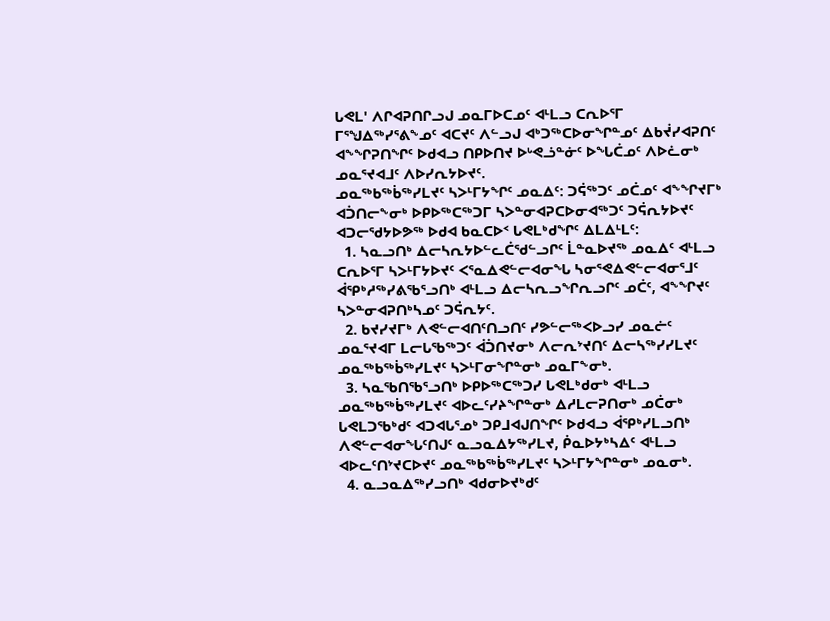ᒐᕙᒪ' ᐱᒋᐊᕈᑎᒋᓗᒍ ᓄᓇᒥᐅᑕᓄᑦ ᐊᒻᒪᓗ ᑕᕆᐅᕐᒥ ᒥᕐᖑᐃᖅᓯᕐᕕᖕᓄᑦ ᐊᑕᔪᑦ ᐱᓪᓗᒍ ᐊᒃᑐᖅᑕᐅᓂᖏᓐᓄᑦ ᐃᑲᔫᓯᐊᕈᑎᑦ ᐊᖕᖏᕈᑎᖏᑦ ᐅᑯᐊᓗ ᑎᑭᐅᑎᔪ ᐅᒡᕙᓘᓐᓃᑦ ᐅᖓᑖᓄᑦ ᐱᐅᓛᓂᒃ ᓄᓇᕐᔪᐊᒧᑦ ᐱᐅᓯᕆᔭᐅᔪᑦ.
ᓄᓇᖅᑲᖅᑳᖅᓯᒪᔪᑦ ᓴᐳᒻᒥᔭᖏᑦ ᓄᓇᐃᑦ: ᑐᕌᖅᑐᑦ ᓄᑖᓄᑦ ᐊᖕᖏᔪᒥᒃ ᐊᑑᑎᓕᖕᓂᒃ ᐅᑭᐅᖅᑕᖅᑐᒥ ᓴᐳᓐᓂᐊᕈᑕᐅᓂᐊᖅᑐᑦ ᑐᕌᕆᔭᐅᔪᑦ
ᐊᑐᓕᖁᔭᐅᕗᖅ ᐅᑯᐊ ᑲᓇᑕᐅᑉ ᒐᕙᒪᒃᑯᖏᑦ ᐃᒪᐃᒻᒪᑦ:
  1. ᓴᓇᓗᑎᒃ ᐃᓕᓴᕆᔭᐅᓪᓚᑖᖁᓪᓗᒋᑦ ᒫᓐᓇᐅᔪᖅ ᓄᓇᐃᑦ ᐊᒻᒪᓗ ᑕᕆᐅᕐᒥ ᓴᐳᒻᒥᔭᐅᔪᑦ ᐸᕐᓇᐃᕙᓪᓕᐊᓂᖓ ᓴᓂᕐᕙᐃᕙᓪᓕᐊᓂᕐᒧᑦ ᐋᕿᒃᓱᖅᓯᕕᖃᕐᓗᑎᒃ ᐊᒻᒪᓗ ᐃᓕᓴᕆᓗᖏᕆᓗᒋᑦ ᓄᑖᑦ, ᐊᖕᖏᔪᑦ ᓴᐳᓐᓂᐊᕈᑎᒃᓴᓄᑦ ᑐᕌᕆᔭᑦ.
  2. ᑲᔪᓯᔪᒥᒃ ᐱᕙᓪᓕᐊᑎᑦᑎᓗᑎᑦ ᓯᕗᓪᓕᖅᐸᐅᓗᓯ ᓄᓇᓖᑦ ᓄᓇᕐᔪᐊᒥ ᒪᓕᒐᖃᖅᑐᑦ ᐋᑑᑎᔪᓂᒃ ᐱᓕᕆᔾᔪᑎᑦ ᐃᓕᓴᖅᓯᓯᒪᔪᑦ ᓄᓇᖅᑲᖅᑳᖅᓯᒪᔪᑦ ᓴᐳᒻᒥᓂᖏᓐᓂᒃ ᓄᓇᒥᖕᓂᒃ.
  3. ᓴᓇᖃᑎᖃᕐᓗᑎᒃ ᐅᑭᐅᖅᑕᖅᑐᓯ ᒐᕙᒪᒃᑯᓂᒃ ᐊᒻᒪᓗ ᓄᓇᖅᑲᖅᑳᖅᓯᒪᔪᑦ ᐊᐅᓚᑦᓯᔨᖏᓐᓂᒃ ᐃᓱᒪᓕᕈᑎᓂᒃ ᓄᑖᓂᒃ ᒐᕙᒪᑐᖃᒃᑯᑦ ᐊᑐᐊᒐᕐᓄᒃ ᑐᑭᒧᐊᒍᑎᖏᑦ ᐅᑯᐊᓗ ᐋᕿᒃᓯᒪᓗᑎᒃ ᐱᕙᓪᓕᐊᓂᖓᑦᑎᒍᑦ ᓇᓗᓇᐃᔭᖅᓯᒪᔪ, ᑮᓇᐅᔭᒃᓴᐃᑦ ᐊᒻᒪᓗ ᐊᐅᓚᑦᑎᔾᔪᑕᐅᔪᑦ ᓄᓇᖅᑲᖅᑳᖅᓯᒪᔪᑦ ᓴᐳᒻᒥᔭᖏᓐᓂᒃ ᓄᓇᓂᒃ.
  4. ᓇᓗᓇᐃᖅᓯᓗᑎᒃ ᐊᑯᓂᐅᔪᒃᑯᑦ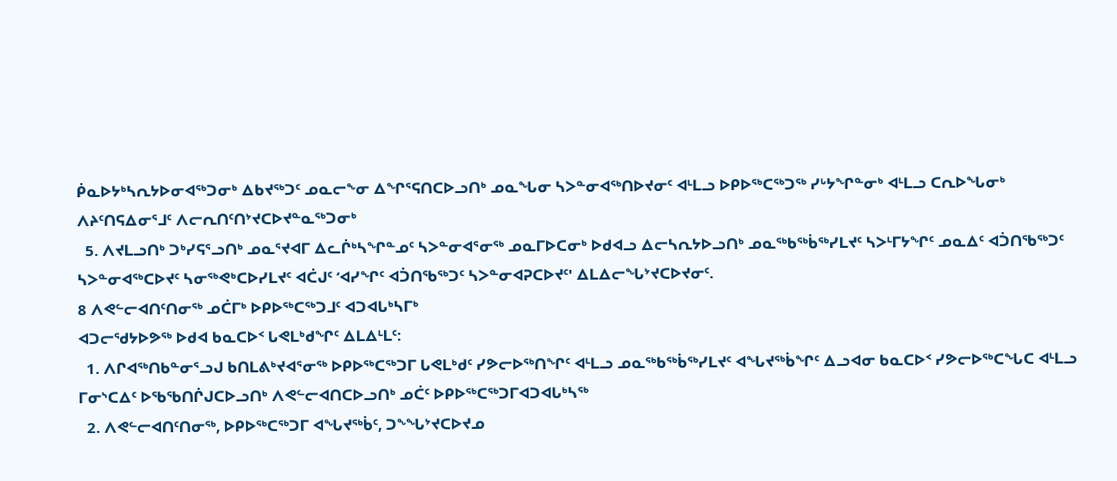ᑮᓇᐅᔭᒃᓴᕆᔭᐅᓂᐊᖅᑐᓂᒃ ᐃᑲᔪᖅᑐᑦ ᓄᓇᓕᖕᓂ ᐃᖏᕐᕋᑎᑕᐅᓗᑎᒃ ᓄᓇᖓᓂ ᓴᐳᓐᓂᐊᖅᑎᐅᔪᓂᑦ ᐊᒻᒪᓗ ᐅᑭᐅᖅᑕᖅᑐᖅ ᓯᒡᔭᖏᓐᓂᒃ ᐊᒻᒪᓗ ᑕᕆᐅᖓᓂᒃ ᐱᔨᑦᑎᕋᐃᓂᕐᒧᑦ ᐱᓕᕆᑎᑦᑎᔾᔪᑕᐅᔪᓐᓇᖅᑐᓂᒃ
  5. ᐱᔪᒪᓗᑎᒃ ᑐᒃᓯᕋᕐᓗᑎᒃ ᓄᓇᕐᔪᐊᒥ ᐃᓚᒌᒃᓴᖏᓐᓄᑦ ᓴᐳᓐᓂᐊᕐᓂᖅ ᓄᓇᒥᐅᑕᓂᒃ ᐅᑯᐊᓗ ᐃᓕᓴᕆᔭᐅᓗᑎᒃ ᓄᓇᖅᑲᖅᑳᖅᓯᒪᔪᑦ ᓴᐳᒻᒥᔭᖏᑦ ᓄᓇᐃᑦ ᐊᑑᑎᖃᖅᑐᑦ ᓴᐳᓐᓂᐊᖅᑕᐅᔪᑦ ᓴᓂᖅᕙᒃᑕᐅᓯᒪᔪᑦ ᐊᑖᒍᑦ ‘ᐊᓯᖏᑦ ᐊᑑᑎᖃᖅᑐᑦ ᓴᐳᓐᓂᐊᕈᑕᐅᔪᑦ' ᐃᒪᐃᓕᖓᔾᔪᑕᐅᔪᓂᑦ.
8 ᐱᕙᓪᓕᐊᑎᑦᑎᓂᖅ ᓄᑖᒥᒃ ᐅᑭᐅᖅᑕᖅᑐᒧᑦ ᐊᑐᐊᒐᒃᓴᒥᒃ
ᐊᑐᓕᖁᔭᐅᕗᖅ ᐅᑯᐊ ᑲᓇᑕᐅᑉ ᒐᕙᒪᒃᑯᖏᑦ ᐃᒪᐃᒻᒪᑦ:
  1. ᐱᒋᐊᖅᑎᑲᓐᓂᕐᓗᒍ ᑲᑎᒪᕕᒃᔪᐊᕐᓂᖅ ᐅᑭᐅᖅᑕᖅᑐᒥ ᒐᕙᒪᒃᑯᑦ ᓯᕗᓕᐅᖅᑎᖏᑦ ᐊᒻᒪᓗ ᓄᓇᖅᑲᖅᑳᖅᓯᒪᔪᑦ ᐊᖓᔪᖅᑳᖏᑦ ᐃᓗᐊᓂ ᑲᓇᑕᐅᑉ ᓯᕗᓕᐅᖅᑕᖓᑕ ᐊᒻᒪᓗ ᒥᓂᔅᑕᐃᑦ ᐅᖃᖃᑎᒌᒍᑕᐅᓗᑎᒃ ᐱᕙᓪᓕᐊᑎᑕᐅᓗᑎᒃ ᓄᑖᑦ ᐅᑭᐅᖅᑕᖅᑐᒥᐊᑐᐊᒐᒃᓴᖅ
  2. ᐱᕙᓪᓕᐊᑎᑦᑎᓂᖅ, ᐅᑭᐅᖅᑕᖅᑐᒥ ᐊᖓᔪᖅᑳᑦ, ᑐᖕᖓᔾᔪᑕᐅᔪᓄ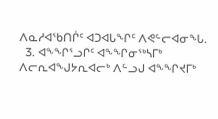ᐱᓇᓱᐊᖃᑎᒌᑦ ᐊᑐᐊᒐᖏᑦ ᐱᕙᓪᓕᐊᓂᖓ.
  3. ᐊᖕᖏᕐᓗᒋᑦ ᐊᖕᖏᓂᖅᓴᒥᒃ ᐱᓕᕆᐊᖑᔭᕆᐊᓕᒃ ᐱᓪᓗᒍ ᐊᖕᖏᔪᒥᒃ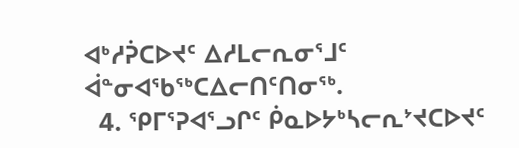ᐊᒃᓱᕉᑕᐅᔪᑦ ᐃᓱᒪᓕᕆᓂᕐᒧᑦ ᐋᓐᓂᐊᖃᖅᑕᐃᓕᑎᑦᑎᓂᖅ.
  4. ᕿᒥᕐᕈᐊᕐᓗᒋᑦ ᑮᓇᐅᔭᒃᓴᓕᕆᔾᔪᑕᐅᔪᑦ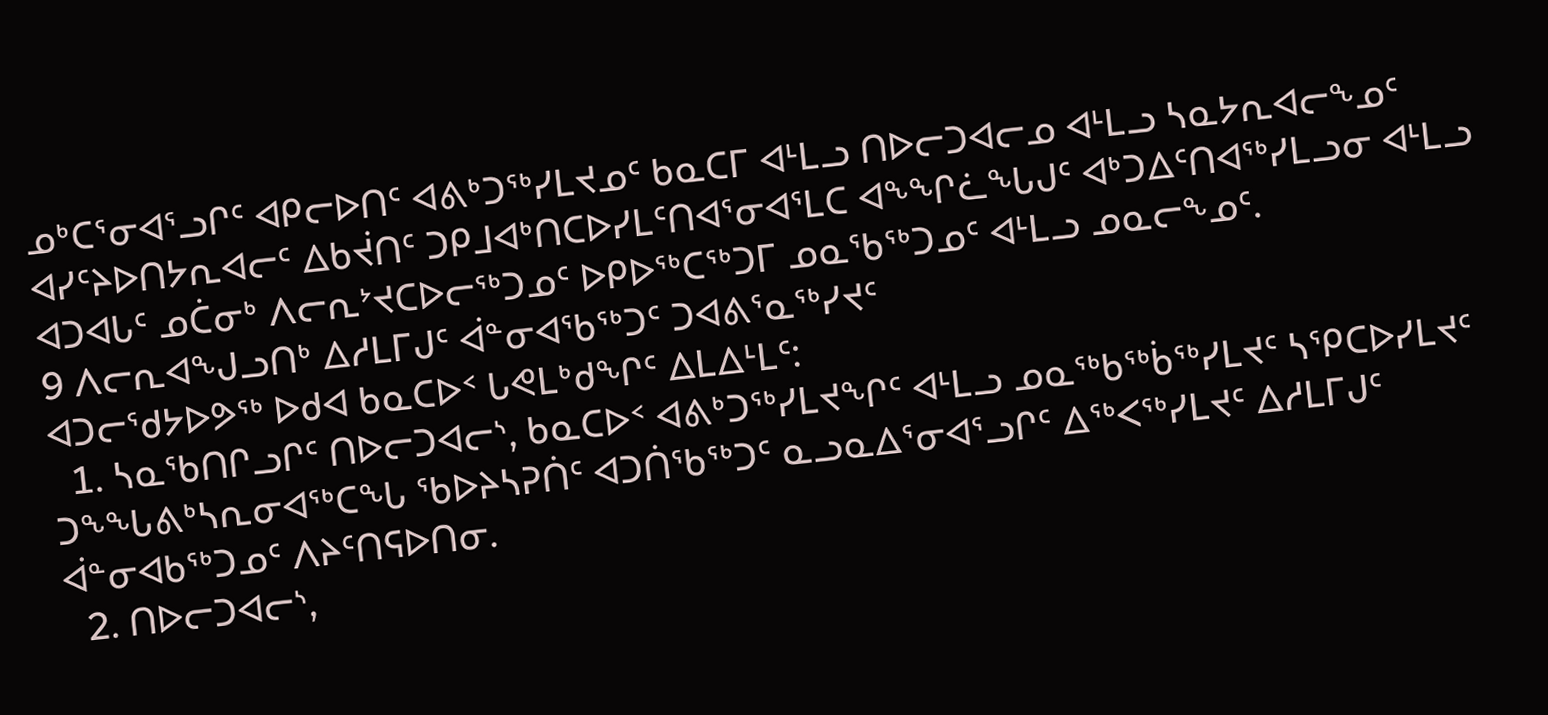ᓄᒃᑕᕐᓂᐊᕐᓗᒋᑦ ᐊᑭᓕᐅᑎᑦ ᐊᕕᒃᑐᖅᓯᒪᔪᓄᑦ ᑲᓇᑕᒥ ᐊᒻᒪᓗ ᑎᐅᓕᑐᐊᓕᓄ ᐊᒻᒪᓗ ᓴᓇᔭᕆᐊᓕᖕᓄᑦ ᐊᓯᑦᔨᐅᑎᔭᕆᐊᓕᑦ ᐃᑲᔫᑎᑦ ᑐᑭᒧᐊᒃᑎᑕᐅᓯᒪᑦᑎᐊᕐᓂᐊᕐᒪᑕ ᐊᖕᖏᓛᖓᒍᑦ ᐊᒃᑐᐃᑦᑎᐊᖅᓯᒪᓗᓂ ᐊᒻᒪᓗ ᐊᑐᐊᒐᑦ ᓄᑖᓂᒃ ᐱᓕᕆᔾᔪᑕᐅᓕᖅᑐᓄᑦ ᐅᑭᐅᖅᑕᖅᑐᒥ ᓄᓇᖃᖅᑐᓄᑦ ᐊᒻᒪᓗ ᓄᓇᓕᖕᓄᑦ.
9 ᐱᓕᕆᐊᖑᓗᑎᒃ ᐃᓱᒪᒥᒍᑦ ᐋᓐᓂᐊᖃᖅᑐᑦ ᑐᐊᕕᕐᓇᖅᓯᔪᑦ
ᐊᑐᓕᖁᔭᐅᕗᖅ ᐅᑯᐊ ᑲᓇᑕᐅᑉ ᒐᕙᒪᒃᑯᖏᑦ ᐃᒪᐃᒻᒪᑦ:
  1. ᓴᓇᖃᑎᒋᓗᒋᑦ ᑎᐅᓕᑐᐊᓕᔅ, ᑲᓇᑕᐅᑉ ᐊᕕᒃᑐᖅᓯᒪᔪᖏᑦ ᐊᒻᒪᓗ ᓄᓇᖅᑲᖅᑳᖅᓯᒪᔪᑦ ᓴᕿᑕᐅᓯᒪᔪᑦ ᑐᖕᖓᕕᒃᓴᕆᓂᐊᖅᑕᖓ ᖃᐅᔨᓴᕈᑏᑦ ᐊᑐᑏᖃᖅᑐᑦ ᓇᓗᓇᐃᕐᓂᐊᕐᓗᒋᑦ ᐃᖅᐸᖅᓯᒪᔪᑦ ᐃᓱᒪᒥᒍᑦ ᐋᓐᓂᐊᑲᖅᑐᓄᑦ ᐱᔨᑦᑎᕋᐅᑎᓂ.
  2. ᑎᐅᓕᑐᐊᓕᔅ,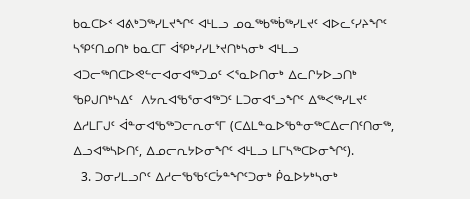ᑲᓇᑕᐅᑉ ᐊᕕᒃᑐᖅᓯᒪᔪᖏᑦ ᐊᒻᒪᓗ ᓄᓇᖅᑲᖅᑳᖅᓯᒪᔪᑦ ᐊᐅᓚᑦᓯᔨᖏᑦ ᓴᕿᑦᑎᓄᑎᒃ ᑲᓇᑕᒥ ᐋᕿᒃᓯᓯᒪᔾᔪᑎᒃᓴᓂᒃ ᐊᒻᒪᓗ ᐊᑐᓕᖅᑎᑕᐅᕙᓪᓕᐊᓂᐊᖅᑐᓄᑦ ᐸᕐᓇᐅᑎᓂᒃ ᐃᓚᒋᔭᐅᓗᑎᒃ ᖃᑭᒍᑎᒃᓴᐃᑦ  ᐱᔭᕆᐊᖃᕐᓂᐊᖅᑐᑦ ᒪᑐᓂᐊᕐᓗᖏᑦ ᐃᖅᐸᖅᓯᒪᔪᑦ ᐃᓱᒪᒥᒍᑦ ᐋᓐᓂᐊᖃᖅᑐᓕᕆᓂᕐᒥ (ᑕᐃᒪᓐᓇᐅᖃᓐᓂᖅᑕᐃᓕᑎᑦᑎᓂᖅ, ᐃᓗᐊᖅᓴᐅᑎᑦ, ᐃᓄᓕᕆᔭᐅᓂᖏᑦ ᐊᒻᒪᓗ ᒪᒥᓴᖅᑕᐅᓂᖏᑦ).
  3. ᑐᓂᓯᒪᓗᒋᑦ ᐃᓱᓕᖃᖃᑦᑕᔮᓐᖏᑦᑐᓂᒃ ᑮᓇᐅᔭᒃᓴᓂᒃ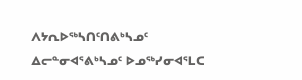ᐱᔭᕆᐅᖅᓴᑎᑦᑎᕕᒃᓴᓄᑦ ᐃᓕᓐᓂᐊᕐᕕᒃᓴᓄᑦ ᐅᓄᖅᓯᓂᐊᕐᒪᑕ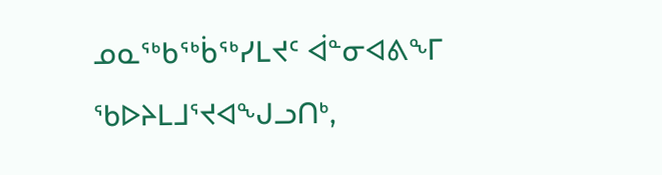ᓄᓇᖅᑲᖅᑳᖅᓯᒪᔪᑦ ᐋᓐᓂᐊᕕᖕᒥ ᖃᐅᔨᒪᒧᕐᔪᐊᖑᓗᑎᒃ,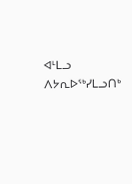ᐊᒻᒪᓗ ᐱᔭᕆᐅᖅᓯᒪᓗᑎᒃ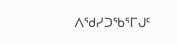ᐱᖁᓯᑐᖃᕐᒥᒍᑦ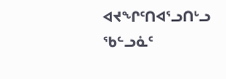ᐊᔪᖏᑦᑎᐊᕐᓗᑎᒡᓗ ᖃᓪᓗᓈᑦ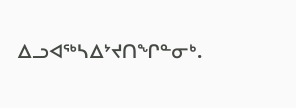ᐃᓗᐊᖅᓴᐃᔾᔪᑎᖏᓐᓂᒃ.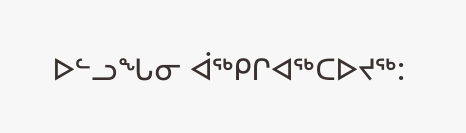ᐅᓪᓗᖓᓂ ᐋᖅᑭᒋᐊᖅᑕᐅᔪᖅ: